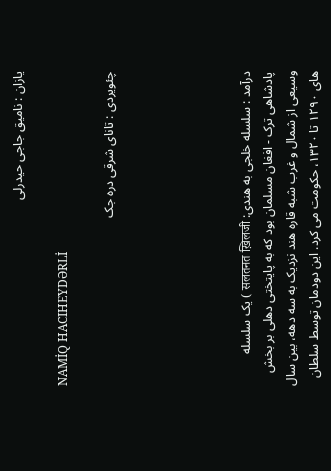یازان : نامیق جاجی حیدرلی

NAMİQ HACIHEYDƏRLİ

چئویردی : تانای شرقی دره جک





درآمد : سلسله خلجی به هندی: सलतनत ख़िलजी ) یک سلسله پادشاهی ترک - افغان مسلمان بود که به پایتختی دهلی بر بخش وسیعی از شمال و غرب شبه قاره هند نزدیک به سه دهه، بین سال های ۱۲۹۰ تا ۱۳۲۰، حکومت می کرد. این دودمان توسط سلطان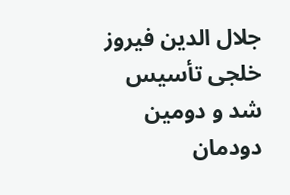جلال الدین فیروز خلجی تأسیس شد و دومین دودمان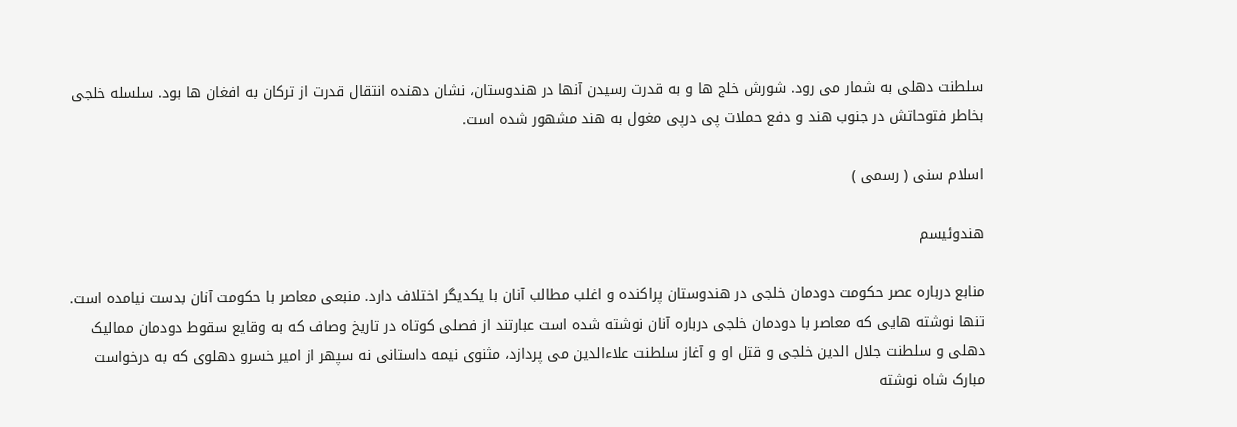سلطنت دهلی به شمار می رود. شورش خلج ها و به قدرت رسیدن آنها در هندوستان، نشان دهنده انتقال قدرت از ترکان به افغان ها بود. سلسله خلجی بخاطر فتوحاتش در جنوب هند و دفع حملات پی درپی مغول به هند مشهور شده است.

اسلام سنی ( رسمی )

هندوئیسم

منابع درباره عصر حکومت دودمان خلجی در هندوستان پراکنده و اغلب مطالب آنان با یکدیگر اختلاف دارد. منبعی معاصر با حکومت آنان بدست نیامده است. تنها نوشته هایی که معاصر با دودمان خلجی درباره آنان نوشته شده است عبارتند از فصلی کوتاه در تاریخ وصاف که به وقایع سقوط دودمان ممالیک دهلی و سلطنت جلال الدین خلجی و قتل او و آغاز سلطنت علاءالدین می پردازد، مثنوی نیمه داستانی نه سپهر از امیر خسرو دهلوی که به درخواست مبارک شاه نوشته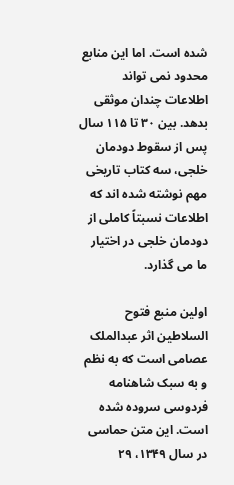شده است. اما این منابع محدود نمی تواند اطلاعات چندان موثقی بدهد. بین ۳۰ تا ۱۱۵ سال پس از سقوط دودمان خلجی، سه کتاب تاریخی مهم نوشته شده اند که اطلاعات نسبتاً کاملی از دودمان خلجی در اختیار ما می گذارد.

اولین منبع فتوح السلاطین اثر عبدالملک عصامی است که به نظم و به سبک شاهنامه فردوسی سروده شده است. این متن حماسی در سال ۱۳۴۹، ۲۹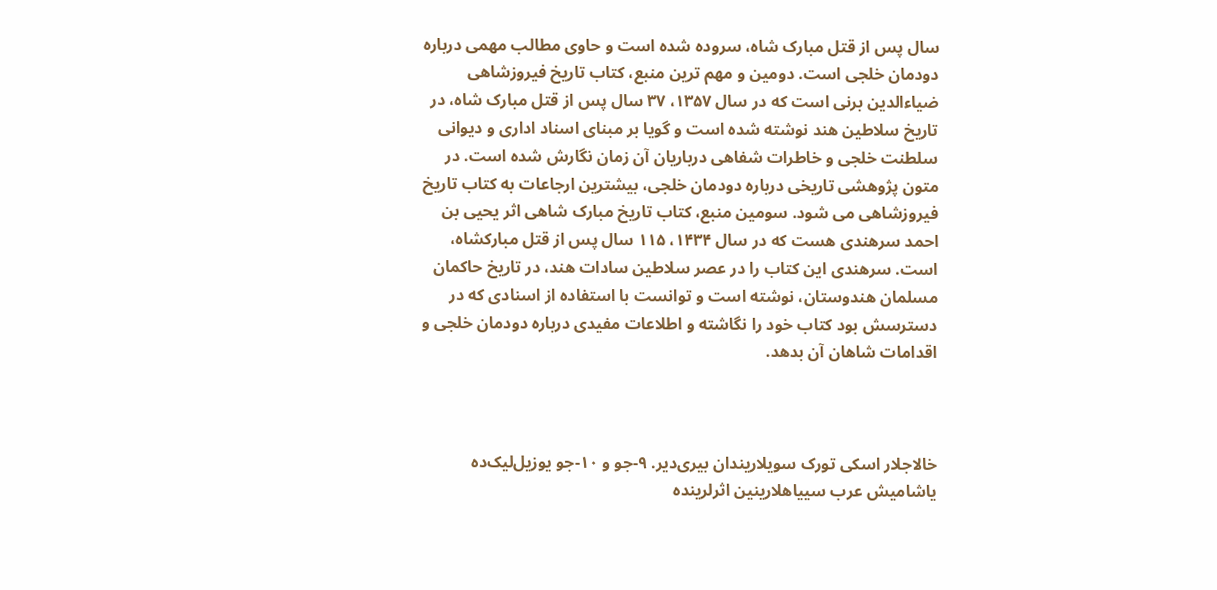سال پس از قتل مبارک شاه، سروده شده است و حاوی مطالب مهمی درباره دودمان خلجی است. دومین و مهم ترین منبع، کتاب تاریخ فیروزشاهی ضیاءالدین برنی است که در سال ۱۳۵۷، ۳۷ سال پس از قتل مبارک شاه، در تاریخ سلاطین هند نوشته شده است و گویا بر مبنای اسناد اداری و دیوانی سلطنت خلجی و خاطرات شفاهی درباریان آن زمان نگارش شده است. در متون پژوهشی تاریخی درباره دودمان خلجی، بیشترین ارجاعات به کتاب تاریخ فیروزشاهی می شود. سومین منبع، کتاب تاریخ مبارک شاهی اثر یحیی بن احمد سرهندی هست که در سال ۱۴۳۴، ۱۱۵ سال پس از قتل مبارکشاه، است. سرهندی این کتاب را در عصر سلاطین سادات هند، در تاریخ حاکمان مسلمان هندوستان، نوشته است و توانست با استفاده از اسنادی که در دسترسش بود کتاب خود را نگاشته و اطلاعات مفیدی درباره دودمان خلجی و اقدامات شاهان آن بدهد.



خالاجلار اسکی تورک سویلاریندان بیری‌دیر. ۹-جو و ۱۰-جو یوزیل‌لیک‌ده یاشامیش عرب سییاهلارینین اثرلرینده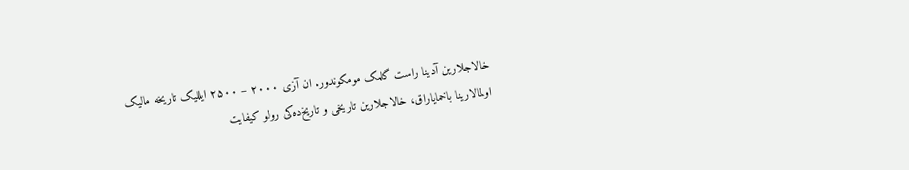خالاجلارین آدینا راست گلمک مومکوندور. ان آزی ۲۰۰۰ – ۲۵۰۰ ایللیک تاریخه مالیک اولمالارینا باخمایاراق، خالاجلارین تاریخی و تاریخ‌ده‌کی رولو کیفایت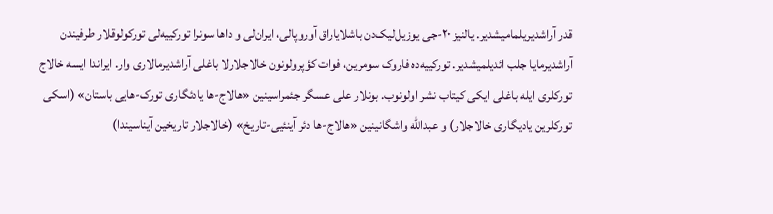قدر آراشدیریلمامیشدیر. یالنیز ۲۰-جی یوزیل‌لیک‌دن باشلایاراق آوروپالی، ایران‌لی و داها سونرا تورکییه‌لی تورکولوقلار طرفیندن آراشدیرمایا جلب ائدیلمیشدیر. تورکییه‌ده فاروک سومرین، فوات کؤپرولونون خالاجلارلا باغلی آراشدیرمالاری وار. ایراندا ایسه خالاج تورکلری ایله باغلی ایکی کیتاب نشر اولونوب. بونلار علی عسگر جئمراسینین «هالاج-ها یادئگاری تورک-هایی باستان» (اسکی تورکلرین یادیگاری خالاجلار) و عبدالله واشگانینین «هالاج-ها دئر آینئیی-تاریخ» (خالاجلار تاریخین آیناسیندا)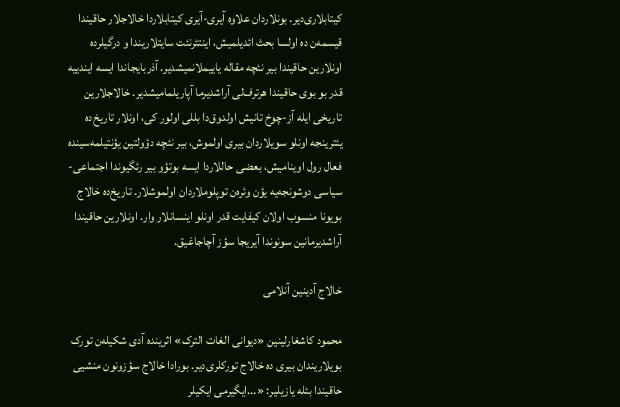کیتابلاری‌دیر. بونلاردان علاوه آیری-آیری کیتابلاردا خالاجلار حاقیندا قیسمه‌ن ده اولسا بحث ائدیلمیش، اینتئرنئت سایتلاریندا و درگیلرده اونلارین حاقیندا بیر نئچه مقاله یاییملانمیشدیر. آذربایجاندا ایسه ایندییه قدر بو بوی حاقیندا هرترف‌لی آراشدیرما آپاریلمامیشدیر. خالاجلارین تاریخی ایله آز-چوخ تانیش اولدوق‌دا بللی اولور کی، اونلار تاریخ‌ده یئترینجه اونلو سویلاردان بیری اولموش، بیر نئچه دؤولتین یؤنتیلمه‌سینده فعال رول اوینامیش، بعضی حاللاردا ایسه بوتؤو بیر رئگیوندا اجتماعی-سیاسی دوشونجه‌یه یؤن وئره‌ن توپلوملاردان اولموشلار. تاریخ‌ده خالاج بویونا منسوب اولان کیفایت قدر اونلو اینسانلار وار. اونلارین حاقیندا آراشدیرمانین سونوندا آیریجا سؤز آچاجاغیق.

خالاج آدینین آنلامی

محمود کاشغارلینین «دیوانی الغات الترک» اثرینده آدی شکیله‌ن تورک بویلاریندان بیری ده خالاج تورکلری‌دیر. بورادا خالاج سؤزونون منشیی حاقیندا بئله یازیلیر: «...ایگیرمی ایکیلر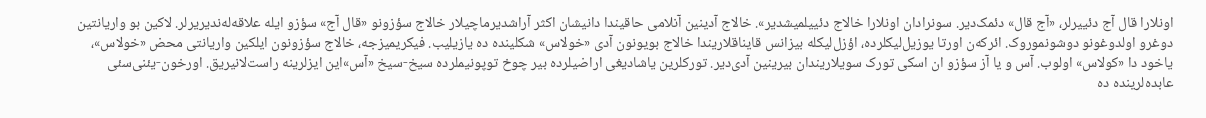اونلارا قال آج دئییرلر، «آج قال» دئمک‌دیر. سونرادان اونلارا خالاج دئییلمیشدیر». خالاج آدینین آنلامی حاقیندا دانیشان اکثر آراشدیرماچیلار خالاج سؤزونو «قال آج» سؤزو ایله علاقه‌له‌ندیریرلر. لاکین بو واریانتین دوغرو اولدوغونو دوشونموروک. ائرکه‌ن اورتا یوزیل‌لیکلرده، اؤزل‌لیکله بیزانس قایناقلاریندا خالاج بویونون آدی «خولاس» شکلینده ده یازیلیب. فیکریمیزجه، خالاج سؤزونون ایلکین واریانتی محض «خولاس»، یاخود دا «کولاس» اولوب. آس و یا آز سؤزو ان اسکی تورک سویلاریندان بیرینین آدی‌دیر. تورکلرین یاشادیغی اراضیلرده بیر چوخ توپونیملرده سیخ-سیخ «آس»این ایزلرینه راست‌لانیریق. اورخون-یئنی‌سئی عابده‌لرینده ده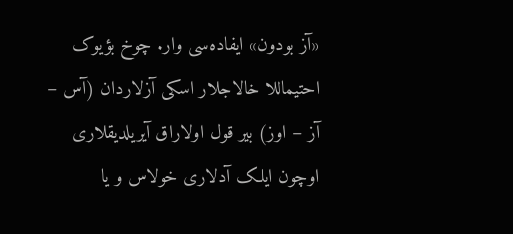«آز بودون» ایفاده‌سی وار. چوخ بؤیوک احتیماللا خالاجلار اسکی آزلاردان (آس – آز – اوز) بیر قول اولاراق آیریلدیقلاری اوچون ایلک آدلاری خولاس و یا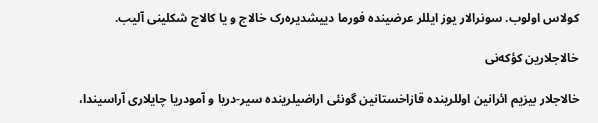کولاس اولوب. سونرالار یوز ایللر عرضینده فورما دییشدیره‌رک خالاج و یا کالاج شکلینی آلیب.

خالاجلارین کؤکه‌نی

خالاجلار بیزیم ائرانین اوللرینده قازاخستانین گونئی اراضیلرینده سیر-دریا و آمودریا چایلاری آراسیندا،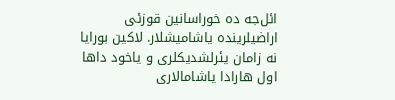ائل‌جه ده خوراسانین قوزئی اراضیلرینده یاشامیشلار. لاکین بورایا نه زامان یئرلشدیکلری و یاخود داها اول هارادا یاشامالاری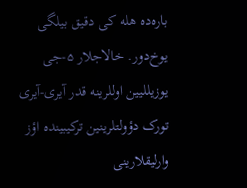باره‌ده هله کی دقیق بیلگی یوخ‌دور. خالاجلار ۵-جی یوزیللیین اوللرینه قدر آیری-آیری تورک دؤولتلرینین ترکیبینده اؤز وارلیقلارینی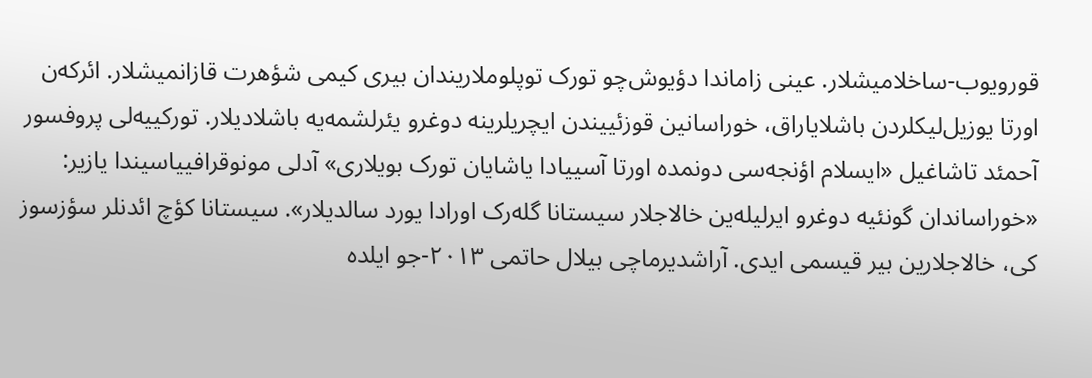قورویوب-ساخلامیشلار. عینی زاماندا دؤیوش‌چو تورک توپلوملاریندان بیری کیمی شؤهرت قازانمیشلار. ائرکه‌ن اورتا یوزیل‌لیکلردن باشلایاراق، خوراسانین قوزئییندن ایچریلرینه دوغرو یئرلشمه‌یه باشلادیلار. تورکییه‌لی پروفسور آحمئد تاشاغیل «ایسلام اؤنجه‌سی دونمده اورتا آسییادا یاشایان تورک بویلاری» آدلی مونوقرافییاسیندا یازیر: «خوراساندان گونئیه دوغرو ایر‌لیله‌ین خالاجلار سیستانا گله‌رک اورادا یورد سالدیلار». سیستانا کؤچ ائد‌نلر سؤزسوز کی، خالاجلارین بیر قیسمی ایدی. آراشدیرماچی بیلال حاتمی ۲۰۱۳-جو ایلده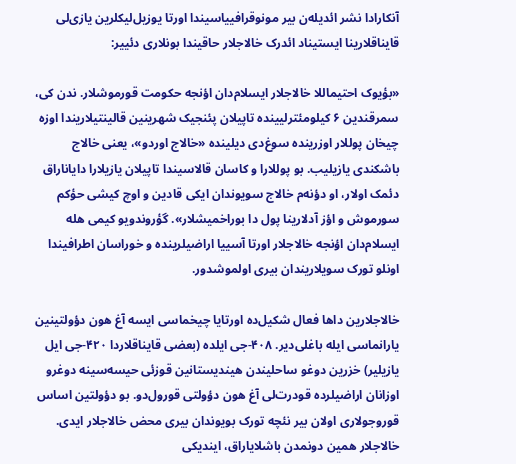آنکارادا نشر ائدیله‌ن بیر مونوقرافییاسیندا اورتا یوزیل‌لیکلرین یازی‌لی قایناقلارینا ایستیناد ائد‌رک خالاجلار حاقیندا بونلاری دئییر:

«بؤیوک احتیماللا خالاجلار ایسلام‌دان اؤنجه حکومت قورموشلار. ندن کی، سمرقندین ۶ کیلومئترلیینده تاپیلان پئنجیک شهرینین قالینتیلاریندا اوزه چیخان پوللار اوزرینده سوغ‌دی دیلینده «خالاج اوردو»، یعنی خالاج باشکندی یازیلیب. بو پوللارا و کاسان قالاسیندا تاپیلان یازیلارا دایاناراق دئمک اولار، او دؤنه‌م خالاج سویوندان ایکی قادین و اوچ کیشی حؤکم سورموش و اؤز آدلارینا پول دا بوراخمیشلار». گؤروندویو کیمی هله ایسلام‌دان اؤنجه خالاجلار اورتا آسییا اراضیلرینده و خوراسان اطرافیندا اونلو تورک سویلاریندان بیری اولموشدور.

خالاجلارین داها فعال شکیل‌ده اورتایا چیخماسی ایسه آغ هون دؤولتینین یارانماسی ایله باغلی‌دیر. ۴۰۸-جی ایلده (بعضی قایناقلاردا ۴۲۰-جی ایل یازیلیر) خزرین دوغو ساحلیندن هیندیستانین قوزئی حیسه‌سینه دوغرو اوزانان اراضیلرده قودرت‌لی آغ هون دؤولتی قورول‌دو. بو دؤولتین اساس قوروجولاری اولان بیر نئچه تورک بویوندان بیری محض خالاجلار ایدی. خالاجلار همین دونمدن باشلایاراق، ایندیکی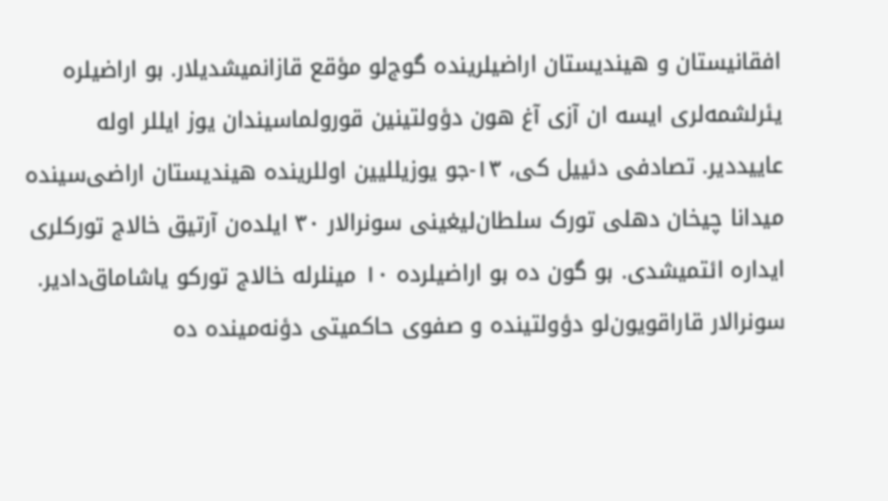افقانیستان و هیندیستان اراضیلرینده گوج‌لو مؤقع قازانمیشدیلار. بو اراضیلره یئرلشمه‌لری ایسه ان آزی آغ هون دؤولتینین قورولماسیندان یوز ایللر اوله عاییددیر. تصادفی دئییل کی، ۱۳-جو یوزیللیین اوللرینده هیندیستان اراضی‌سینده میدانا چیخان دهلی تورک سلطان‌لیغینی سونرالار ۳۰ ایلده‌ن آرتیق خالاج تورکلری ایداره ائتمیشدی. بو گون ده بو اراضیلرده ۱۰ مینلرله خالاج تورکو یاشاماق‌دادیر. سونرالار قاراقویون‌لو دؤولتینده و صفوی حاکمیتی دؤنه‌مینده ده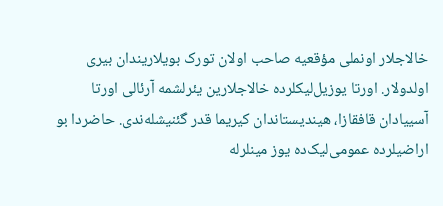خالاجلار اونملی مؤقعیه صاحب اولان تورک بویلاریندان بیری اولدولار. اورتا یوزیل‌لیکلرده خالاجلارین یئرلشمه آرئالی اورتا آسییادان قافقازا، هیندیستاندان کیریما قدر گئنیشله‌ندی. حاضردا بو اراضیلرده عمومی‌لیک‌ده یوز مینلرله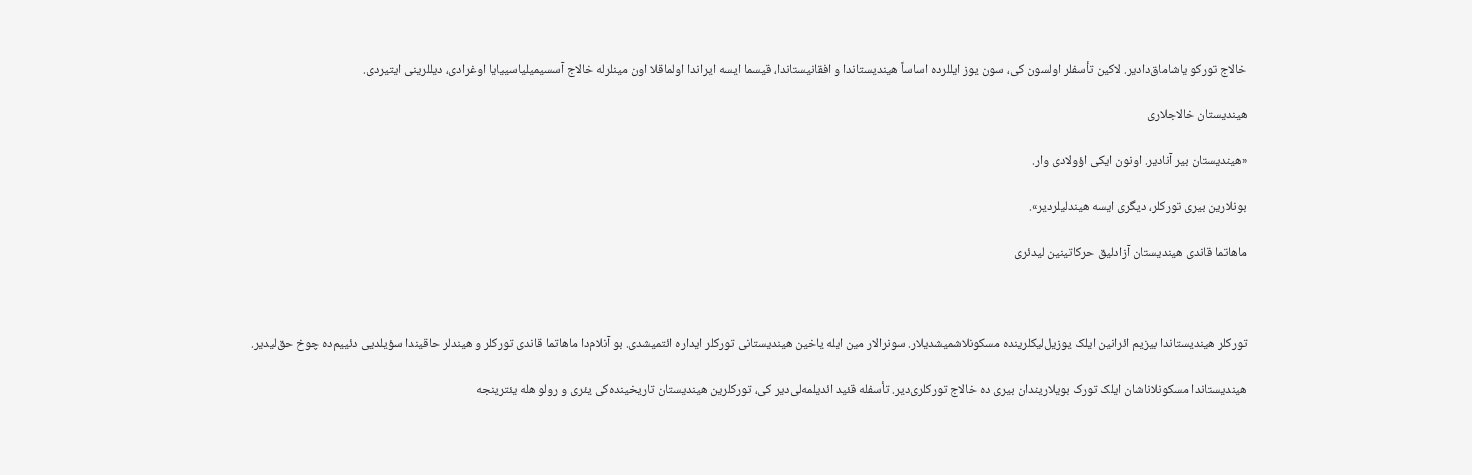خالاج تورکو یاشاماق‌دادیر. لاکین تأسفلر اولسون کی، سون یوز ایللرده اساساً هیندیستاندا و افقانیستاندا، قیسما ایسه ایراندا اولماقلا اون مینلرله خالاج آسسیمیلیاسییایا اوغرادی، دیللرینی ایتیردی.

هیندیستان خالاجلاری

«هیندیستان بیر آنادیر. اونون ایکی اؤولادی وار.

بونلارین بیری تورکلر، دیگری ایسه هیندلیلردیر».

ماهاتما قاندی هیندیستان آزادلیق حرکاتینین لیدئری



تورکلر هیندیستاندا بیزیم ائرانین ایلک یوزیل‌لیکلرینده مسکونلاشمیشدیلار. سونرالار مین ایله یاخین هیندیستانی تورکلر ایداره ائتمیشدی. بو آنلام‌دا ماهاتما قاندی تورکلر و هیندلر حاقیندا سؤیلدیی دئییم‌ده چوخ حق‌لیدیر.

هیندیستاندا مسکونلاناشان ایلک تورک بویلاریندان بیری ده خالاج تورکلری‌دیر. تأسفله قئید ائدیلمه‌لی‌دیر کی، تورکلرین هیندیستان تاریخینده‌کی یئری و رولو هله یئترینجه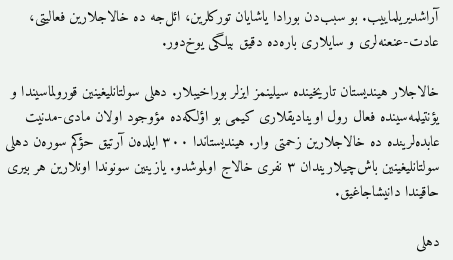آراشدیریلماییب. بو سبب‌دن بورادا یاشایان تورکلرین، ائل‌جه ده خالاجلارین فعالیتی، عادت-عنعنه‌لری و سایلاری باره‌ده دقیق بیلگی یوخ‌دور.

خالاجلار هیندیستان تاریخینده سیلینمز ایزلر بوراخیبلار. دهلی سولتانلیغینین قورولماسیندا و یؤنتیلمه‌سینده فعال رول اوینادیقلاری کیمی بو اؤلکه‌ده مؤوجود اولان مادی-مدنیت عابده‌لرینده ده خالاجلارین زحمتی وار. هیندیستاندا ۳۰۰ ایلده‌ن آرتیق حؤکم سوره‌ن دهلی سولتانلیغینین باش‌چیلاریندان ۳ نفری خالاج اولموشدو. یازینین سونوندا اونلارین هر بیری حاقیندا دانیشاجاغیق.

دهلی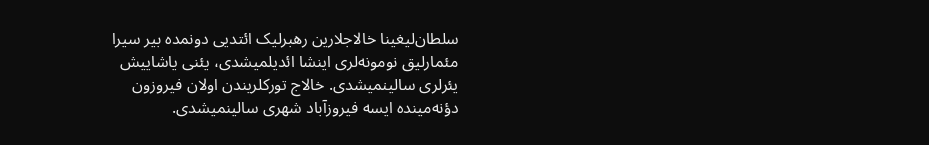سلطان‌لیغینا خالاجلارین رهبرلیک ائتدیی دونمده بیر سیرا مئمارلیق نومونه‌لری اینشا ائدیلمیشدی، یئنی یاشاییش یئرلری سالینمیشدی. خالاج تورکلریندن اولان فیروزون دؤنه‌مینده ایسه فیروزآباد شهری سالینمیشدی.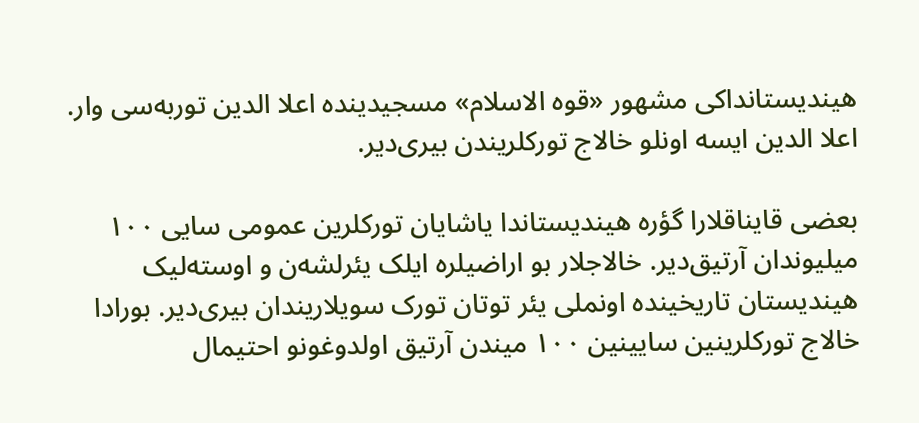هیندیستانداکی مشهور «قوه الاسلام» مسجیدینده اعلا الدین توربه‌سی وار. اعلا الدین ایسه اونلو خالاج تورکلریندن بیری‌دیر.

بعضی قایناقلارا گؤره هیندیستاندا یاشایان تورکلرین عمومی سایی ۱۰۰ میلیوندان آرتیق‌دیر. خالاجلار بو اراضیلره ایلک یئرلشه‌ن و اوسته‌لیک هیندیستان تاریخینده اونملی یئر توتان تورک سویلاریندان بیری‌دیر. بورادا خالاج تورکلرینین سایینین ۱۰۰ میندن آرتیق اولدوغونو احتیمال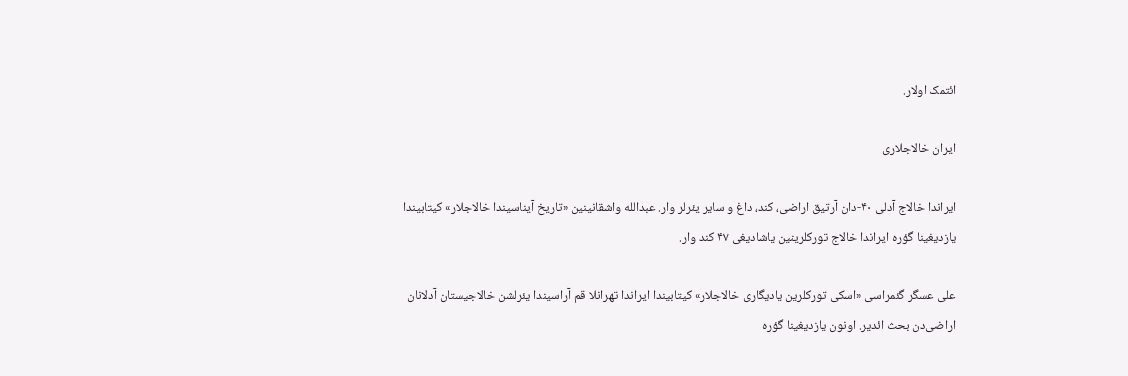ائتمک اولار.

ایران خالاجلاری

ایراندا خالاج آدلی ۴۰-دان آرتیق اراضی، کند، داغ و سایر یئرلر وار. عبدالله واشقانینین «تاریخ آیناسیندا خالاجلار» کیتابیندا یازدیغینا گؤره ایراندا خالاج تورکلرینین یاشادیغی ۴۷ کند وار.

علی عسگر گئمراسی «اسکی تورکلرین یادیگاری خالاجلار» کیتابیندا ایراندا تهرانلا قم آراسیندا یئرلشن خالاجیستان آدلانان اراضی‌دن بحث ائدیر. اونون یازدیغینا گؤره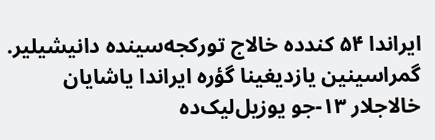ایراندا ۵۴ کندده خالاج تورکجه‌سینده دانیشیلیر. گمراسینین یازدیغینا گؤره ایراندا یاشایان خالاجلار ۱۳-جو یوزیل‌لیک‌ده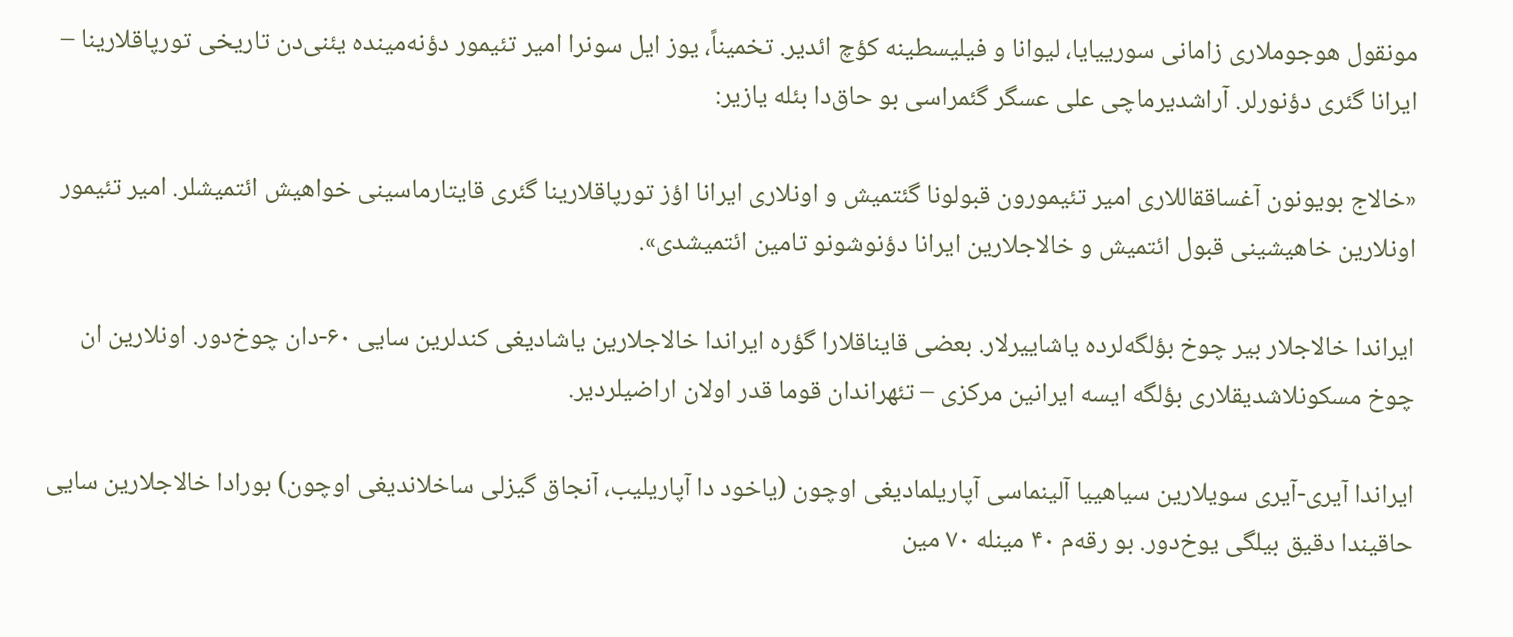مونقول هوجوملاری زامانی سورییایا، لیوانا و فیلیسطینه کؤچ ائدیر. تخمیناً، یوز ایل سونرا امیر تئیمور دؤنه‌مینده یئنی‌دن تاریخی تورپاقلارینا – ایرانا گئری دؤنورلر. آراشدیرماچی علی عسگر گئمراسی بو حاق‌دا بئله یازیر:

«خالاج بویونون آغساققاللاری امیر تئیمورون قبولونا گئتمیش و اونلاری ایرانا اؤز تورپاقلارینا گئری قایتارماسینی خواهیش ائتمیشلر. امیر تئیمور اونلارین خاهیشینی قبول ائتمیش و خالاجلارین ایرانا دؤنوشونو تامین ائتمیشدی».

ایراندا خالاجلار بیر چوخ بؤلگه‌لرده یاشاییرلار. بعضی قایناقلارا گؤره ایراندا خالاجلارین یاشادیغی کندلرین سایی ۶۰-دان چوخ‌دور. اونلارین ان چوخ مسکونلاشدیقلاری بؤلگه ایسه ایرانین مرکزی – تئهراندان قوما قدر اولان اراضیلردیر.

ایراندا آیری-آیری سویلارین سیاهییا آلینماسی آپاریلمادیغی اوچون (یاخود دا آپاریلیب، آنجاق گیزلی ساخلاندیغی اوچون) بورادا خالاجلارین سایی حاقیندا دقیق بیلگی یوخ‌دور. بو رقه‌م ۴۰ مینله ۷۰ مین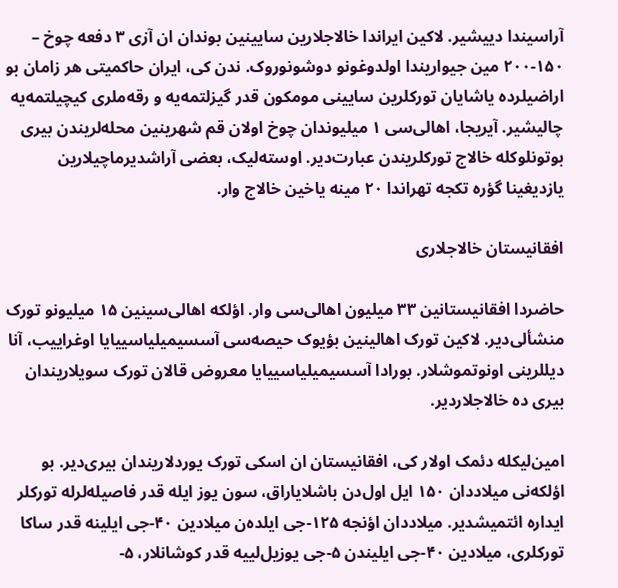آراسیندا دییشیر. لاکین ایراندا خالاجلارین سایینین بوندان ان آزی ۳ دفعه چوخ – ۱۵۰-۲۰۰ مین جیواریندا اولدوغونو دوشونوروک. ندن کی، ایران حاکمیتی هر زامان بو اراضیلرده یاشایان تورکلرین سایینی مومکون قدر گیزلتمه‌یه و رقه‌ملری کیچیلتمه‌یه چالیشیر. آیریجا، اهالی‌سی ۱ میلیوندان چوخ اولان قم شهرینین محله‌لریندن بیری بوتونلوکله خالاج تورکلریندن عبارت‌دیر. اوسته‌لیک، بعضی آراشدیرماچیلارین یازدیغینا گؤره تکجه تهراندا ۲۰ مینه یاخین خالاج وار.

افقانیستان خالاجلاری

حاضردا افقانیستانین ۳۳ میلیون اهالی‌سی وار. اؤلکه اهالی‌سینین ۱۵ میلیونو تورک منشأ‌لی‌دیر. لاکین تورک اهالینین بؤیوک حیصه‌سی آسسیمیلیاسییایا اوغراییب، آنا دیللرینی اونوتموشلار. بورادا آسسیمیلیاسییایا معروض قالان تورک سویلاریندان بیری ده خالاجلاردیر.

امین‌لیکله دئمک اولار کی، افقانیستان ان اسکی تورک یوردلاریندان بیری‌دیر. بو اؤلکه‌نی میلاددان ۱۵۰ ایل اول‌دن باشلایاراق، سون یوز ایله قدر فاصیله‌لرله تورکلر ایداره ائتمیشدیر. میلاددان اؤنجه ۱۲۵-جی ایلده‌ن میلادین ۴۰-جی ایلینه قدر ساکا تورکلری، میلادین ۴۰-جی ایلیندن ۵-جی یوزیل‌لییه قدر کوشانلار، ۵-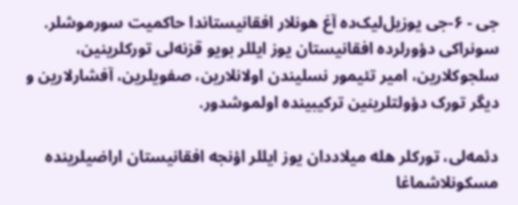جی - ۶-جی یوزیل‌لیک‌ده آغ هونلار افقانیستاندا حاکمیت سورموشلر. سونراکی دؤورلرده افقانیستان یوز ایللر بویو قزنه‌لی تورکلرینین، سلجوکلارین، امیر تئیمور نسلیندن اولانلارین، صفویلرین، آفشارلارین و دیگر تورک دؤولتلرینین ترکیبینده اولموشدور.

دئمه‌لی، تورکلر هله میلاددان یوز ایللر اؤنجه افقانیستان اراضیلرینده مسکونلاشماغا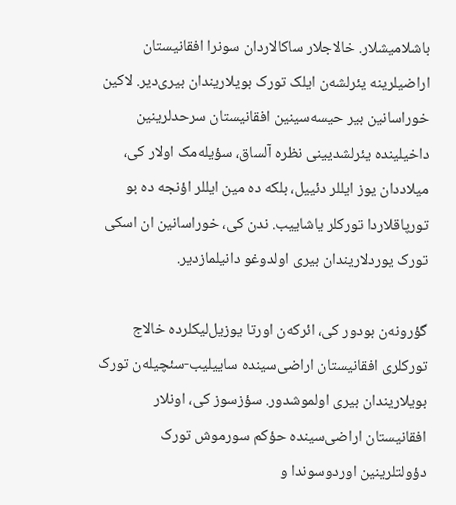باشلامیشلار. خالاجلار ساکالاردان سونرا افقانیستان اراضیلرینه یئرلشه‌ن ایلک تورک بویلاریندان بیری‌دیر. لاکین خوراسانین بیر حیسه‌سینین افقانیستان سرحدلرینین داخیلینده یئرلشدیینی نظره آلساق، سؤیله‌مک اولار کی، میلاددان یوز ایللر دئییل، بلکه ده مین ایللر اؤنجه ده بو تورپاقلاردا تورکلر یاشاییب. ندن کی، خوراسانین ان اسکی تورک یوردلاریندان بیری اولدوغو دانیلمازدیر.

گؤرونه‌ن بودور کی، ائرکه‌ن اورتا یوزیل‌لیکلرده خالاج تورکلری افقانیستان اراضی‌سینده ساییلیب-سئچیله‌ن تورک بویلاریندان بیری اولموشدور. سؤزسوز کی، اونلار افقانیستان اراضی‌سینده حؤکم سورموش تورک دؤولتلرینین اوردوسوندا و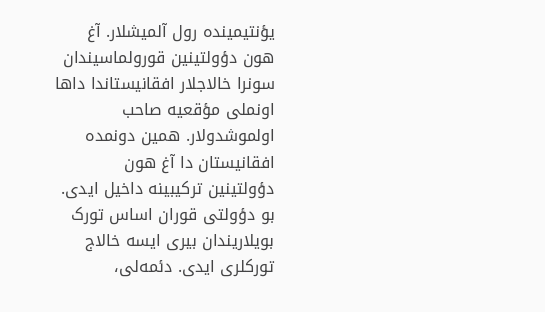یؤنتیمینده رول آلمیشلار. آغ هون دؤولتینین قورولماسیندان سونرا خالاجلار افقانیستاندا داها اونملی مؤقعیه صاحب اولموشدولار. همین دونمده افقانیستان دا آغ هون دؤولتینین ترکیبینه داخیل ایدی. بو دؤولتی قوران اساس تورک بویلاریندان بیری ایسه خالاج تورکلری ایدی. دئمه‌لی،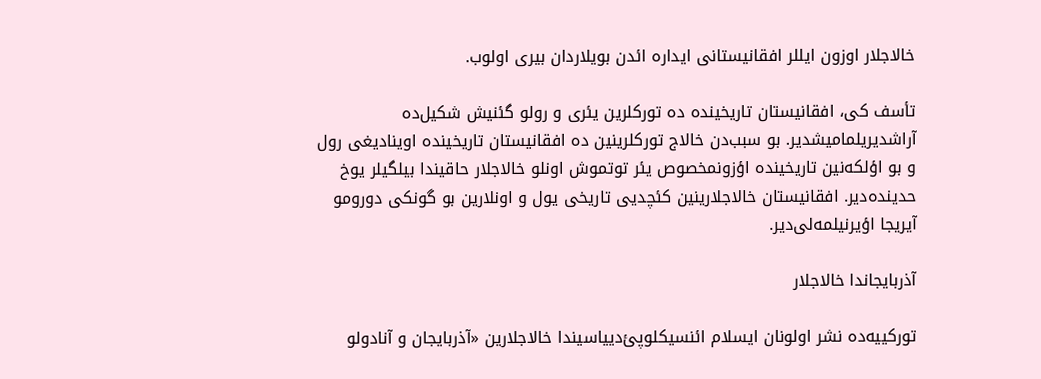خالاجلار اوزون ایللر افقانیستانی ایداره ائد‌ن بویلاردان بیری اولوب.

تأسف کی، افقانیستان تاریخینده ده تورکلرین یئری و رولو گئنیش شکیل‌ده آراشدیریلمامیشدیر. بو سبب‌دن خالاج تورکلرینین ده افقانیستان تاریخینده اوینادیغی رول و بو اؤلکه‌نین تاریخینده اؤزونمخصوص یئر توتموش اونلو خالاجلار حاقیندا بیلگیلر یوخ حدینده‌دیر. افقانیستان خالاجلارینین کئچدیی تاریخی یول و اونلارین بو گونکی دورومو آیریجا اؤیرنیلمه‌لی‌دیر.

آذربایجاندا خالاجلار

تورکییه‌ده نشر اولونان ایسلام ائنسیکلوپئ‌دییاسیندا خالاجلارین «آذربایجان و آنادولو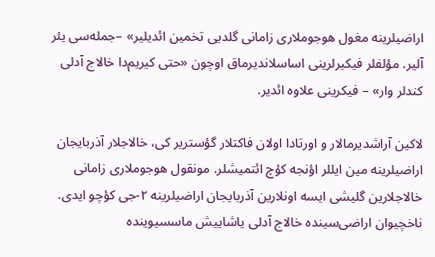اراضیلرینه مغول هوجوملاری زامانی گلدیی تخمین ائدیلیر» –جمله‌سی یئر آلیر. مؤلفلر فیکیرلرینی اساسلاندیرماق اوچون «حتی کیریم‌دا خالاج آدلی کندلر وار» – فیکرینی علاوه ائدیر.

لاکین آراشدیرمالار و اورتادا اولان فاکتلار گؤستریر کی، خالاجلار آذربایجان اراضیلرینه مین ایللر اؤنجه کؤچ ائتمیشلر. مونقول هوجوملاری زامانی خالاجلارین گلیشی ایسه اونلارین آذربایجان اراضیلرینه ۲-جی کؤچو ایدی. ناخچیوان اراضی‌سینده خالاج آدلی یاشاییش ماسسیوینده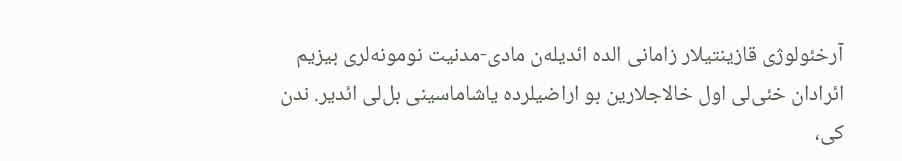آرخئولوژی قازینتیلار زامانی الده ائدیله‌ن مادی-مدنیت نومونه‌لری بیزیم ائرادان خئی‌لی اول خالاجلارین بو اراضیلرده یاشاماسینی بل‌لی ائدیر. ندن کی،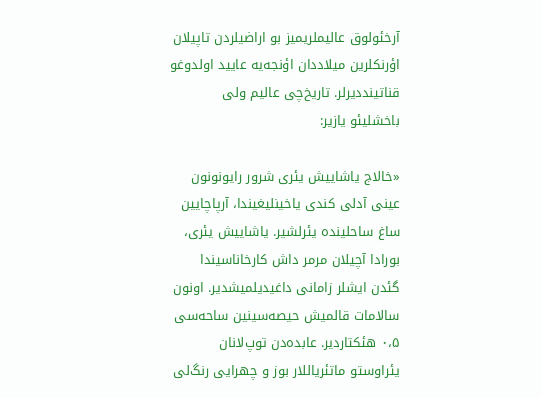آرخئولوق عالیملریمیز بو اراضیلردن تاپیلان اؤرنکلرین میلاددان اؤنجه‌یه عایید اولدوغو قناتینددیرلر. تاریخ‌چی عالیم ولی باخشلیئو یازیر:

«خالاج یاشاییش یئری شرور رایونونون عینی آدلی کندی یاخینلیغیندا، آرپاچایین ساغ ساحلینده یئرلشیر. یاشاییش یئری، بورادا آچیلان مرمر داش کارخاناسیندا گئدن ایشلر زامانی داغیدیلمیشدیر. اونون سالامات قالمیش حیصه‌سینین ساحه‌سی ۰،۵ هئکتاردیر. عابده‌دن توپ‌لانان یئراوستو ماتئریاللار بوز و چهرایی رنگ‌لی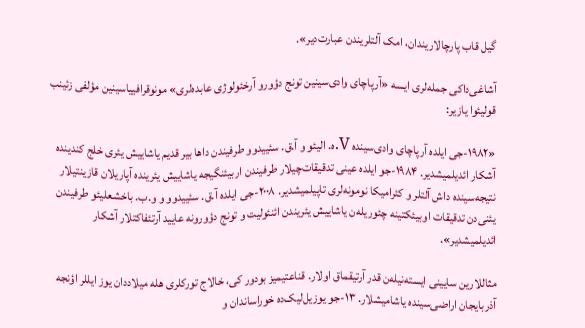گیل قاب پارچالاریندان، امک آلتلریندن عبارت‌دیر».

آشاغی‌داکی جمله‌لری ایسه «آرپاچای وادی‌سینین تونج دؤورو آرخئولوژی عابده‌لری» مونوقرافییاسینین مؤلفی زئینب قولیئوا یازیر:

«۱۹۸۲-جی ایلده آرپاچای وادی‌سینده V.ه. الیئو و آ.ق. سئییدوو طرفیندن داها بیر قدیم یاشاییش یئری خلج کندینده آشکار ائدیلمیشدیر. ۱۹۸۴-جو ایلده عینی تدقیقات‌چیلار طرفیندن اربیئنگیجه یاشاییش یئرینده آپاریلان قازینتیلار نتیجه‌سینده داش آلتلر و کئرامیکا نومونه‌لری تاپیلمیشدیر. ۲۰۰۸-جی ایلده آ.ق. سئییدوو و و.ب. باخشعلیئو طرفیندن یئنی‌دن تدقیقات اوبیئکتینه چئوریله‌ن یاشاییش یئریندن ائنئولیت و تونج دؤورونه عایید آرتئفاکتلار آشکار ائدیلمیشدیر».

مثاللارین سایینی ایسته‌نیله‌ن قدر آرتیقماق اولار. قناعتیمیز بودور کی، خالاج تورکلری هله میلاددان یوز ایللر اؤنجه آذربایجان اراضی‌سینده یاشامیشلار. ۱۳-جو یوزیل‌لیک‌ده خوراساندان و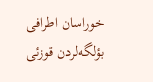خوراسان اطرافی بؤلگه‌لردن قوزئی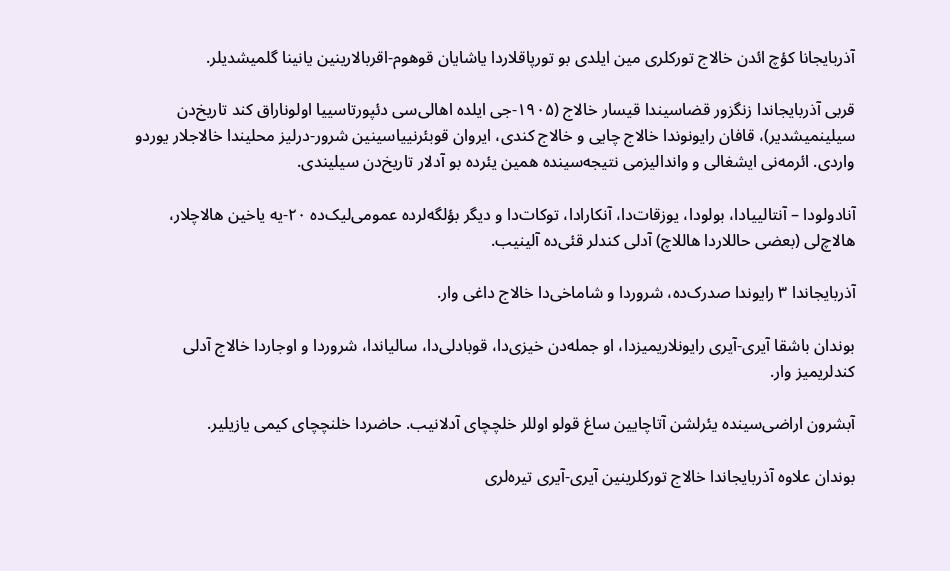آذربایجانا کؤچ ائد‌ن خالاج تورکلری مین ایلدی بو تورپاقلاردا یاشایان قوهوم-اقربالارینین یانینا گلمیشدیلر.

قربی آذربایجاندا زنگزور قضاسیندا قیسار خالاج (۱۹۰۵-جی ایلده اهالی‌سی دئپورتاسییا اولوناراق کند تاریخ‌دن سیلینمیشدیر)، قافان رایونوندا خالاج چایی و خالاج کندی، ایروان قوبئرنییاسینین شرور-درلیز محلیندا خالاجلار یوردو واردی. ائرمه‌نی ایشغالی و واندالیزمی نتیجه‌سینده همین یئرده بو آدلار تاریخ‌دن سیلیندی.

آنادولودا – آنتالییادا، بولودا، یوزقات‌دا، آنکارادا، توکات‌دا و دیگر بؤلگه‌لرده عمومی‌لیک‌ده ۲۰-یه یاخین هالاچلار، هالاچ‌لی (بعضی حاللاردا هاللاچ) آدلی کندلر قئی‌ده آلینیب.

آذربایجاندا ۳ رایوندا صد‌رک‌ده، شروردا و شاماخی‌دا خالاج داغی وار.

بوندان باشقا آیری-آیری رایونلاریمیزدا، او جمله‌دن خیزی‌دا، قوبادلی‌دا، سالیاندا، شروردا و اوجاردا خالاج آدلی کندلریمیز وار.

آبشرون اراضی‌سینده یئرلشن آتاچایین ساغ قولو اوللر خلچچای آدلانیب. حاضردا خلنچچای کیمی یازیلیر.

بوندان علاوه آذربایجاندا خالاج تورکلرینین آیری-آیری تیره‌لری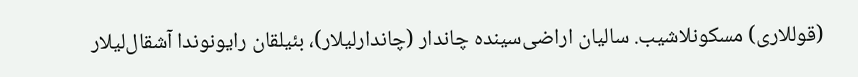(قوللاری) مسکونلاشیب. سالیان اراضی‌سینده چاندار (چاندارلیلار)، بئیلقان رایونوندا آشقال‌لیلار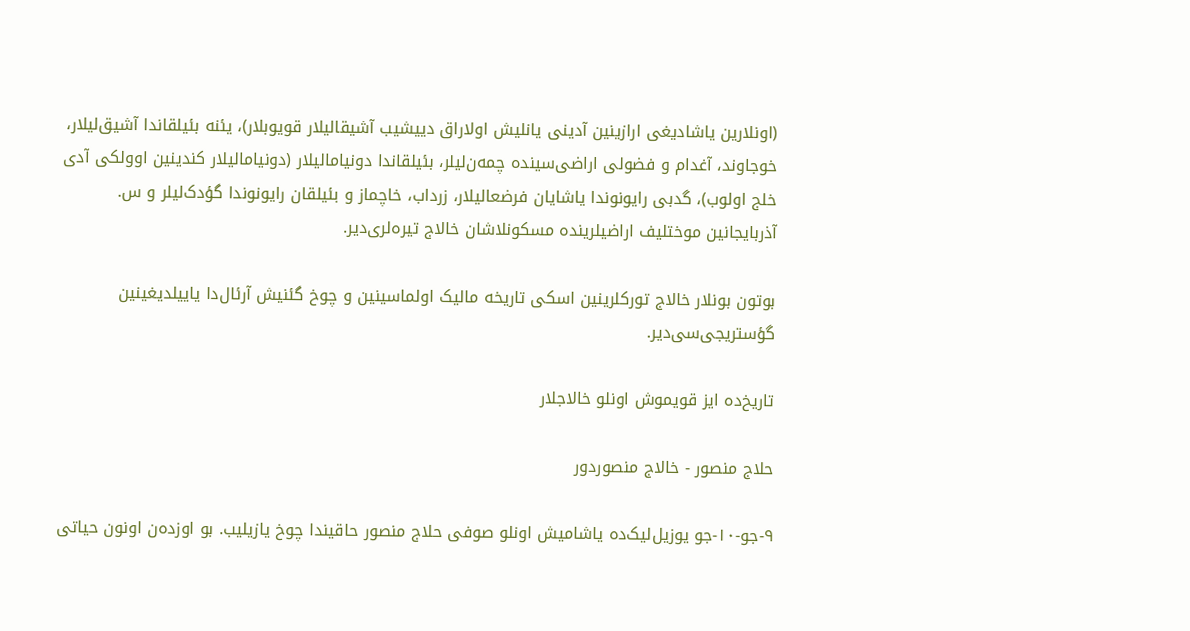(اونلارین یاشادیغی ارازینین آدینی یانلیش اولاراق دییشیب آشیقالیلار قویوبلار)، یئنه بئیلقاندا آشیق‌لیلار، خوجاوند، آغدام و فضولی اراضی‌سینده چمه‌ن‌لیلر، بئیلقاندا دونیامالیلار (دونیامالیلار کندینین اوولکی آدی خلج اولوب)، گدبی رایونوندا یاشایان فرضعالیلار، زرداب، خاچماز و بئیلقان رایونوندا گؤدک‌لیلر و س. آذربایجانین موختلیف اراضیلرینده مسکونلاشان خالاج تیره‌لری‌دیر.

بوتون بونلار خالاج تورکلرینین اسکی تاریخه مالیک اولماسینین و چوخ گئنیش آرئال‌دا یاییلدیغینین گؤستریجی‌سی‌دیر.

تاریخ‌ده ایز قویموش اونلو خالاجلار

حلاج منصور - خالاج منصوردور

۹-جو-۱۰-جو یوزیل‌لیک‌ده یاشامیش اونلو صوفی حلاج منصور حاقیندا چوخ یازیلیب. بو اوزده‌ن اونون حیاتی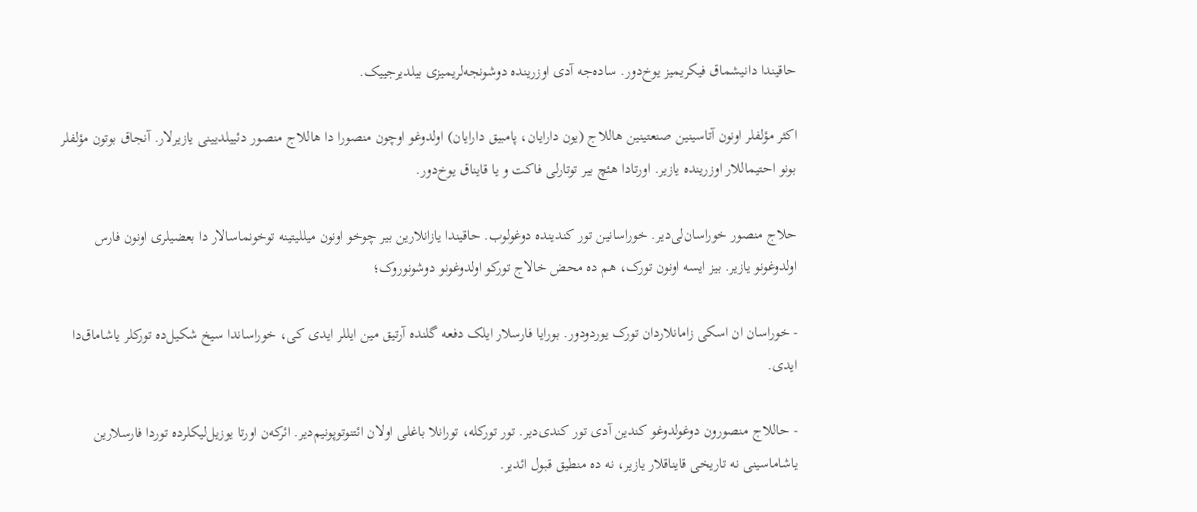حاقیندا دانیشماق فیکریمیز یوخ‌دور. ساده‌جه آدی اوزرینده دوشونجه‌لریمیزی بیلدیرجییک.

اکثر مؤلفلر اونون آتاسینین صنعتینین هاللاج (یون دارایان، پامبیق دارایان) اولدوغو اوچون منصورا دا هاللاج منصور دئییلدیینی یازیرلار. آنجاق بوتون مؤلفلر بونو احتیماللار اوزرینده یازیر. اورتادا هئچ بیر توتارلی فاکت و یا قایناق یوخ‌دور.

حلاج منصور خوراسان‌لی‌دیر. خوراسانین تور کندینده دوغولوب. حاقیندا یازانلارین بیر چوخو اونون میللیتینه توخونماسالار دا بعضیلری اونون فارس اولدوغونو یازیر. بیز ایسه اونون تورک، هم ده محض خالاج تورکو اولدوغونو دوشونوروک؛

- خوراسان ان اسکی زامانلاردان تورک یوردودور. بورایا فارسلار ایلک دفعه گلنده آرتیق مین ایللر ایدی کی، خوراساندا سیخ شکیل‌ده تورکلر یاشاماق‌دا ایدی.

- حاللاج منصورون دوغولدوغو کندین آدی تور کندی‌دیر. تور تورکله، تورانلا باغلی اولان ائتنوتوپونیم‌دیر. ائرکه‌ن اورتا یوزیل‌لیکلرده توردا فارسلارین یاشاماسینی نه تاریخی قایناقلار یازیر، نه ده منطیق قبول ائدیر.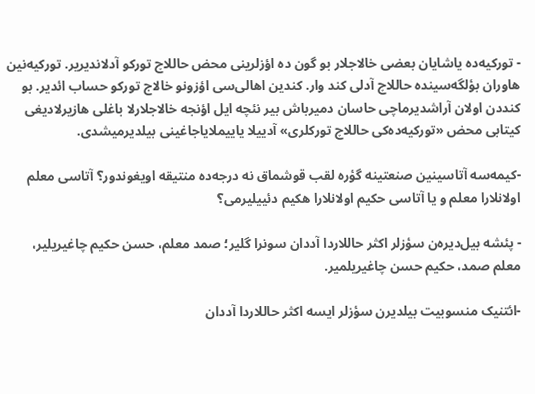- تورکیه‌ده یاشایان بعضی خالاجلار بو گون ده اؤزلرینی محض حاللاچ تورکو آدلاندیریر. تورکیه‌نین هاوران بؤلگه‌سینده حاللاچ آدلی کند وار. کندین اهالی‌سی اؤزونو خالاج تورکو حساب ائدیر. بو کنددن اولان آراشدیرماچی حاسان دمیرباش بیر نئچه ایل اؤنجه خالاجلارلا باغلی هازیرلادیغی کیتابی محض «تورکیه‌ده‌کی حاللاچ تورکلری» آدییلا یاییملایاجاغینی بیلدیرمیشدی.

-کیمه‌سه آتاسینین صنعتینه گؤره لقب قوشماق نه درجه‌ده منتیقه اویغوندور؟ آتاسی معلم اولانلارا معلم و یا آتاسی حکیم اولانلارا هکیم دئییلیرمی؟

- پئشه بیل‌دیره‌ن سؤزلر اکثر حاللاردا آددان سونرا گلیر؛ صمد معلم، حسن حکیم چاغیریلیر، معلم صمد، حکیم حسن چاغیریلمیر.

-ائتنیک منسوبیت بیلدیر‌ن سؤزلر ایسه اکثر حاللاردا آددان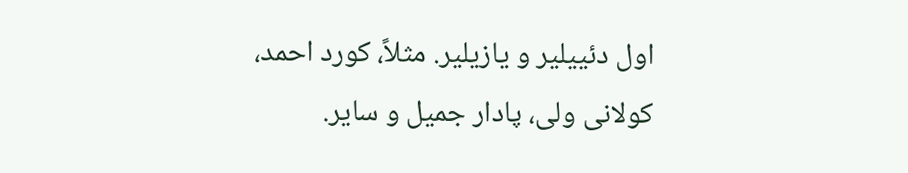اول دئییلیر و یازیلیر. مثلاً، کورد احمد، کولانی ولی، پادار جمیل و سایر.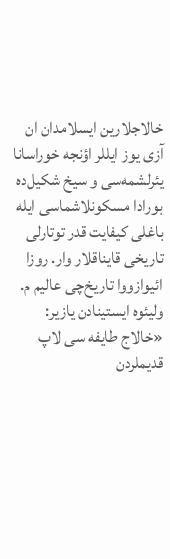خالاجلارین ایسلامدان ان آزی یوز ایللر اؤنجه خوراسانا یئرلشمه‌سی و سیخ شکیل‌ده بورادا مسکونلاشماسی ایله باغلی کیفایت قدر توتارلی تاریخی قایناقلار وار. روزا ائیوازووا تاریخ‌چی عالیم م. ولیئوه ایستینادن یازیر: «خالاج طایفه سی لاپ قدیملردن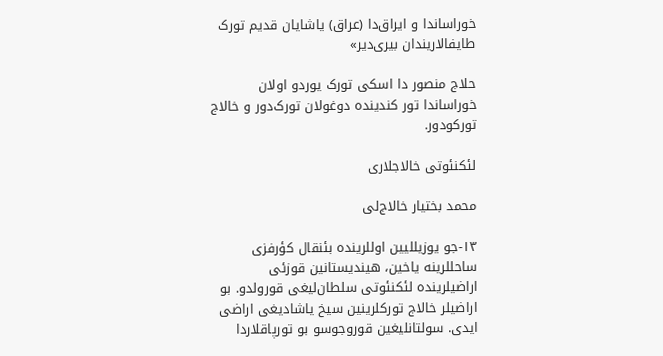خوراساندا و ایراق‌دا (عراق) یاشایان قدیم تورک طایفالاریندان بیری‌دیر»

حلاج منصور دا اسکی تورک یوردو اولان خوراساندا تور کندینده دوغولان تورک‌دور و خالاج تورکودور.

لئکنئوتی خالاجلاری

محمد بختیار خالاج‌لی

۱۳-جو یوزیللیین اوللرینده بئنقال کؤرفزی ساحللرینه یاخین، هیندیستانین قوزئی اراضیلرینده لئکنئوتی سلطان‌لیغی قورولدو. بو اراضیلر خالاج تورکلرینین سیخ یاشادیغی اراضی ایدی. سولتانلیغین قوروجوسو بو تورپاقلاردا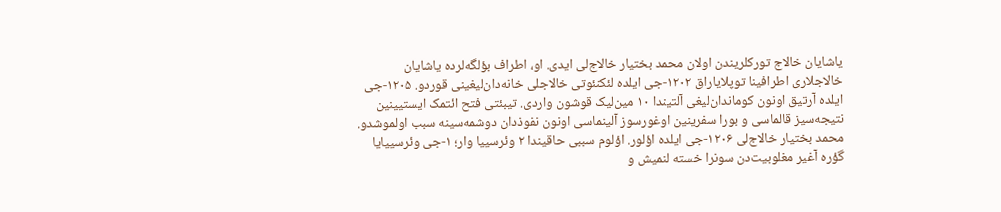یاشایان خالاج تورکلریندن اولان محمد بختیار خالاج‌لی ایدی. او، اطراف بؤلگه‌لرده یاشایان خالاجلاری اطرافینا توپلایاراق ۱۲۰۲-جی ایلده لئکنئوتی خالاجلی خانه‌دان‌لیغینی قوردو. ۱۲۰۵-جی ایلده آرتیق اونون کوماندان‌لیغی آلتیندا ۱۰ مین‌لیک قوشون واردی. تیبئتی فتح ائتمک ایستیینین نتیجه‌سیز قالماسی و بورا سفرینین اوغورسوز آلینماسی اونون نفوذدان دوشمه‌سینه سبب اولموشدو. محمد بختیار خالاج‌لی ۱۲۰۶-جی ایلده اؤلور. اؤلوم سببی حاقیندا ۲ وئرسییا وار؛ ۱-جی وئرسییایا گؤره آغیر مغلوبیت‌دن سونرا خسته لنمیش و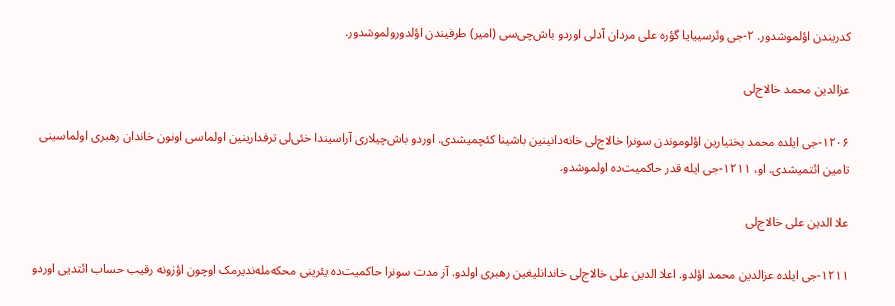کدریندن اؤلموشدور. ۲-جی وئرسییایا گؤره علی مردان آدلی اوردو باش‌چی‌سی (امیر) طرفیندن اؤلدورولموشدور.

عزالدین محمد خالاج‌لی

۱۲۰۶-جی ایلده محمد بختیارین اؤلوموندن سونرا خالاج‌لی خانه‌دانینین باشینا کئچمیشدی. اوردو باش‌چیلاری آراسیندا خئی‌لی ترفدارینین اولماسی اونون خاندان رهبری اولماسینی تامین ائتمیشدی. او، ۱۲۱۱-جی ایله قدر حاکمیت‌ده اولموشدو.

علا الدین علی خالاج‌لی

۱۲۱۱-جی ایلده عزالدین محمد اؤلدو. اعلا الدین علی خالاج‌لی خاندانلیغین رهبری اولدو. آز مدت سونرا حاکمیت‌ده یئرینی محکه‌مله‌ندیرمک اوچون اؤزونه رقیب حساب ائتدیی اوردو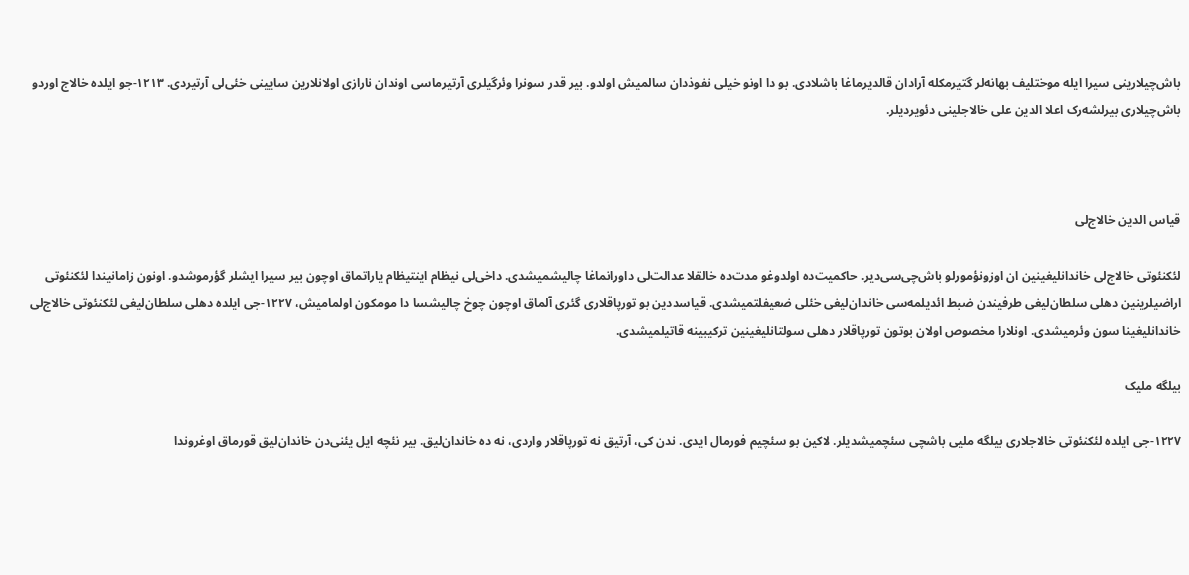باش‌چیلارینی سیرا ایله موختلیف بهانه‌لر گتیرمکله آرادان قالدیرماغا باشلادی. بو دا اونو خیلی نفوذدان سالمیش اولدو. بیر قدر سونرا وئرگیلری آرتیرماسی اوندان نارازی اولانلارین سایینی خئی‌لی آرتیردی. ۱۲۱۳-جو ایلده خالاج اوردو باش‌چیلاری بیرلشه‌رک اعلا الدین علی خالاجلینی دئویردیلر.



قیاس الدین خالاج‌لی

لئکنئوتی خالاج‌لی خاندانلیغینین ان اوزونؤمورلو باش‌چی‌سی‌دیر. حاکمیت‌ده اولدوغو مدت‌ده خالقلا عدالت‌لی داورانماغا چالیشمیشدی. داخی‌لی نیظام اینتیظام یاراتماق اوچون بیر سیرا ایشلر گؤرموشدو. اونون زامانیندا لئکنئوتی اراضیلرینین دهلی سلطان‌لیغی طرفیندن ضبط ائدیلمه‌سی خاندان‌لیغی خئلی ضعیفلتمیشدی. قیاسددین بو تورپاقلاری گئری آلماق اوچون چوخ چالیشسا دا مومکون اولمامیش، ۱۲۲۷-جی ایلده دهلی سلطان‌لیغی لئکنئوتی خالاج‌لی خاندانلیغینا سون وئرمیشدی. اونلارا مخصوص اولان بوتون تورپاقلار دهلی سولتانلیغینین ترکیبینه قاتیلمیشدی.

بیلگه ملیک

۱۲۲۷-جی ایلده لئکنئوتی خالاجلاری بیلگه ملیی باشچی سئچمیشدیلر. لاکین بو سئچیم فورمال ایدی. ندن کی، آرتیق نه تورپاقلار واردی، نه ده خاندان‌لیق. بیر نئچه ایل یئنی‌دن خاندان‌لیق قورماق اوغروندا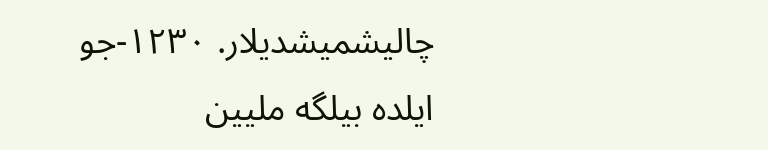چالیشمیشدیلار. ۱۲۳۰-جو ایلده بیلگه ملیین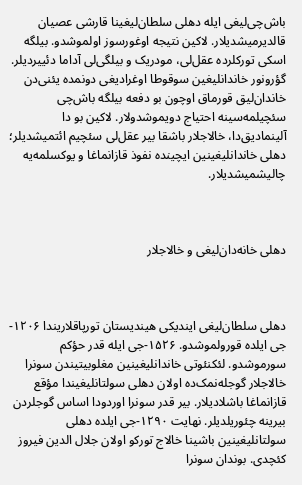باش‌چی‌لیغی ایله دهلی سلطان‌لیغینا قارشی عصیان قالدیرمیشدیلار. لاکین نتیجه اوغورسوز اولموشدو. بیلگه اسکی تورکلرده عقل‌لی، مودریک و بیلگی‌لی آداما دئییردیلر. گؤرونور خاندانلیغین سوقوطا اوغرادیغی دونمده یئنی‌دن خاندان‌لیق قورماق اوچون بو دفعه بیلگه باش‌چی سئچیلمه‌سینه احتیاج دویموشدولار. لاکین بو دا آلینمادیق‌دا، خالاجلار باشقا بیر عقل‌لی سئچیم ائتمیشدیلر؛ دهلی خاندانلیغینین ایچینده نفوذ قازانماغا و یوکسلمه‌یه چالیشمیشدیلار.



دهلی خانه‌دان‌لیغی و خالاجلار



دهلی سلطان‌لیغی ایندیکی هیندیستان تورپاقلاریندا ۱۲۰۶-جی ایلده قورولموشدو. ۱۵۲۶-جی ایله قدر حؤکم سورموشدو. لئکنئوتی خاندانلیغینین مغلوبیتیندن سونرا خالاجلار گوجله‌نمک‌ده اولان دهلی سولتانلیغیندا مؤقع قازانماغا باشلادیلار. بیر قدر سونرا اوردودا اساس گوجلردن بیرینه چئوریلدیلر. نهایت ۱۲۹۰-جی ایلده دهلی سولتانلیغینین باشینا خالاج تورکو اولان جلال الدین فیروز کئچدی. بوندان سونرا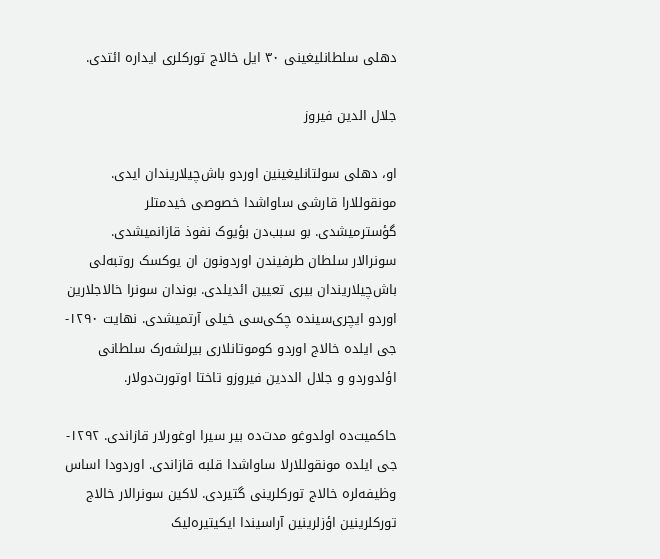دهلی سلطانلیغینی ۳۰ ایل خالاج تورکلری ایداره ائتدی.

جلال الدین فیروز

او، دهلی سولتانلیغینین اوردو باش‌چیلاریندان ایدی. مونقوللارا قارشی ساواشدا خصوصی خیدمتلر گؤسترمیشدی. بو سبب‌دن بؤیوک نفوذ قازانمیشدی. سونرالار سلطان طرفیندن اوردونون ان یوکسک روتبه‌لی باش‌چیلاریندان بیری تعیین ائدیلدی. بوندان سونرا خالاجلارین اوردو ایچری‌سینده چکی‌سی خیلی آرتمیشدی. نهایت ۱۲۹۰-جی ایلده خالاج اوردو کوموتانلاری بیرلشه‌رک سلطانی اؤلدوردو و جلال الددین فیروزو تاختا اوتورت‌دولار.

حاکمیت‌ده اولدوغو مدت‌ده بیر سیرا اوغورلار قازاندی. ۱۲۹۲-جی ایلده مونقوللارلا ساواشدا قلبه قازاندی. اوردودا اساس وظیفه‌لره خالاج تورکلرینی گتیردی. لاکین سونرالار خالاج تورکلرینین اؤزلرینین آراسیندا ایکیتیره‌لیک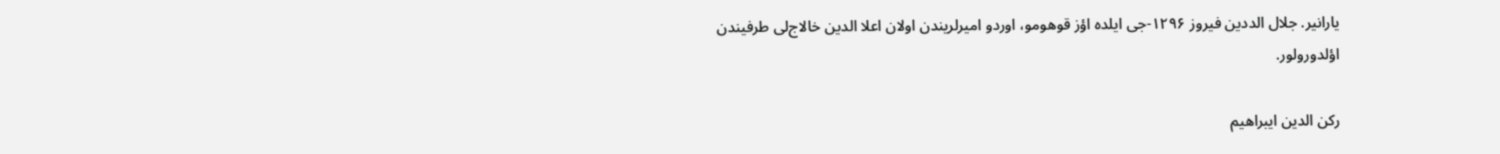یارانیر. جلال الددین فیروز ۱۲۹۶-جی ایلده اؤز قوهومو، اوردو امیرلریندن اولان اعلا الدین خالاج‌لی طرفیندن اؤلدورولور.

رکن الدین ایبراهیم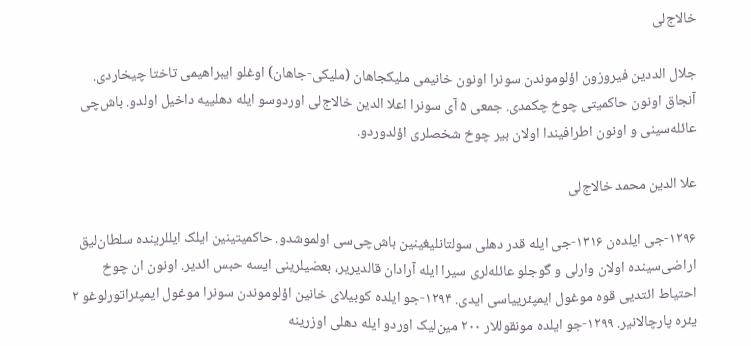خالاج‌لی

جلال الددین فیروزون اؤلوموندن سونرا اونون خانیمی ملیکجاهان (ملیکی-جاهان) اوغلو ایبراهیمی تاختا چیخاردی. آنجاق اونون حاکمیتی چوخ چکمدی. جمعی ۵ آی سونرا اعلا الدین خالاج‌لی اوردوسو ایله دهلییه داخیل اولدو. باش‌چی عائله‌سینی و اونون اطرافیندا اولان بیر چوخ شخصلری اؤلدوردو.

علا الدین محمد خالاج‌لی

۱۲۹۶-جی ایلده‌ن ۱۳۱۶-جی ایله قدر دهلی سولتانلیغینین باش‌چی‌سی اولموشدو. حاکمیتینین ایلک ایللرینده سلطان‌لیق اراضی‌سینده اولان وارلی و گوجلو عائله‌لری سیرا ایله آرادان قالدیریر، بعضیلرینی ایسه حبس ائدیر. اونون ان چوخ احتیاط ائتدیی قوه موغول ایمپئرییاسی ایدی. ۱۲۹۴-جو ایلده کوبیلای خانین اؤلوموندن سونرا موغول ایمپئراتورلوغو ۲ یئره پارچالانیر. ۱۲۹۹-جو ایلده مونقوللار ۲۰۰ مین‌لیک اوردو ایله دهلی اوزرینه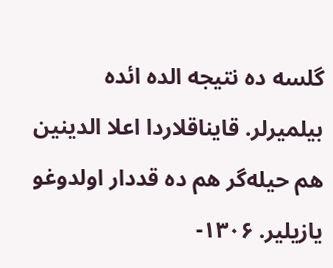گلسه ده نتیجه الده ائده بیلمیرلر. قایناقلاردا اعلا الدینین هم حیله‌گر هم ده قددار اولدوغو یازیلیر. ۱۳۰۶-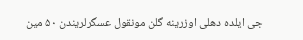جی ایلده دهلی اوزرینه گلن مونقول عسگرلریندن ۵۰ مین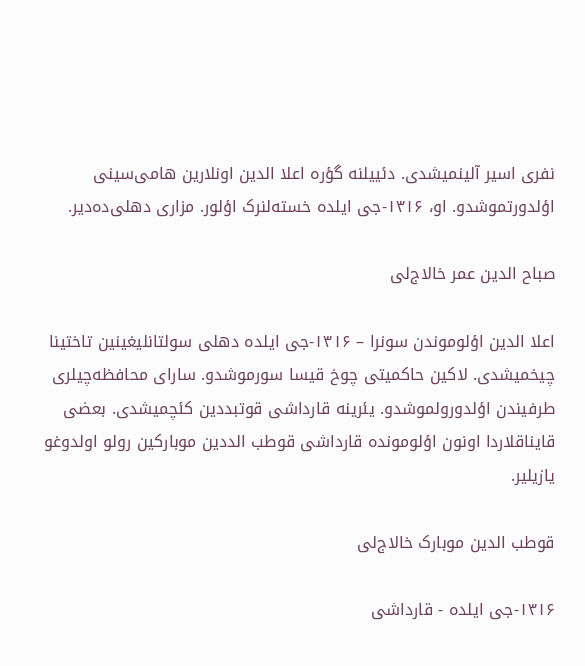نفری اسیر آلینمیشدی. دئییلنه گؤره اعلا الدین اونلارین هامی‌سینی اؤلدورتموشدو. او، ۱۳۱۶-جی ایلده خسته‌لنرک اؤلور. مزاری دهلی‌ده‌دیر.

صباح الدین عمر خالاج‌لی

اعلا الدین اؤلوموندن سونرا – ۱۳۱۶-جی ایلده دهلی سولتانلیغینین تاختینا چیخمیشدی. لاکین حاکمیتی چوخ قیسا سورموشدو. سارای محافظه‌چیلری طرفیندن اؤلدورولموشدو. یئرینه قارداشی قوتبددین کئچمیشدی. بعضی قایناقلاردا اونون اؤلومونده قارداشی قوطب الددین موبارکین رولو اولدوغو یازیلیر.

قوطب الدین موبارک خالاج‌لی

۱۳۱۶-جی ایلده - قارداشی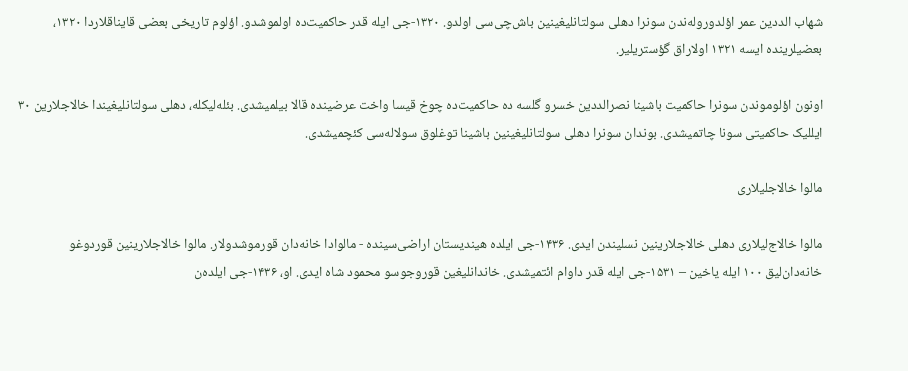شهاب الددین عمر اؤلدوروله‌ندن سونرا دهلی سولتانلیغینین باش‌چی‌سی اولدو. ۱۳۲۰-جی ایله قدر حاکمیت‌ده اولموشدو. اؤلوم تاریخی بعضی قایناقلاردا ۱۳۲۰، بعضیلرینده ایسه ۱۳۲۱ اولاراق گؤستریلیر.

اونون اؤلوموندن سونرا حاکمیت باشینا نصرالددین خسرو گلسه ده حاکمیت‌ده چوخ قیسا واخت عرضینده قالا بیلمیشدی. بئله‌لیکله، دهلی سولتانلیغیندا خالاجلارین ۳۰ ایللیک حاکمیتی سونا چاتمیشدی. بوندان سونرا دهلی سولتانلیغینین باشینا توغلوق سولاله‌سی کئچمیشدی.

مالوا خالاجلیلاری

مالوا خالاج‌لیلاری دهلی خالاجلارینین نسلیندن ایدی. ۱۴۳۶-جی ایلده هیندیستان اراضی‌سینده - مالوادا خانه‌دان قورموشدولار. مالوا خالاجلارینین قوردوغو خانه‌دان‌لیق ۱۰۰ ایله یاخین – ۱۵۳۱-جی ایله قدر داوام ائتمیشدی. خاندانلیغین قوروجوسو محمود شاه ایدی. او، ۱۴۳۶-جی ایلده‌ن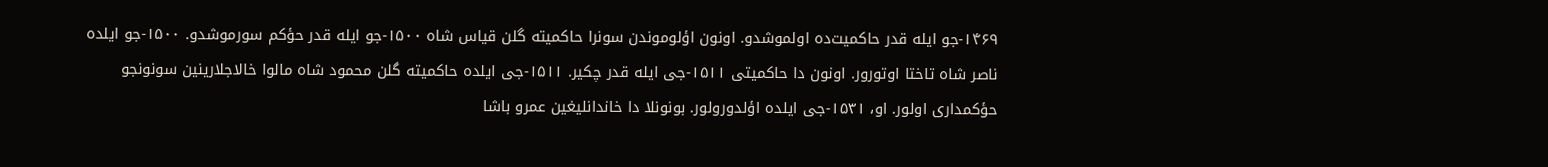۱۴۶۹-جو ایله قدر حاکمیت‌ده اولموشدو. اونون اؤلوموندن سونرا حاکمیته گلن قیاس شاه ۱۵۰۰-جو ایله قدر حؤکم سورموشدو. ۱۵۰۰-جو ایلده ناصر شاه تاختا اوتورور. اونون دا حاکمیتی ۱۵۱۱-جی ایله قدر چکیر. ۱۵۱۱-جی ایلده حاکمیته گلن محمود شاه مالوا خالاجلارینین سونونجو حؤکمداری اولور. او، ۱۵۳۱-جی ایلده اؤلدورولور. بونونلا دا خاندانلیغین عمرو باشا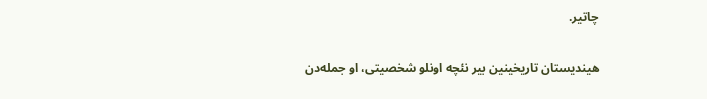چاتیر.

هیندیستان تاریخینین بیر نئچه اونلو شخصیتی، او جمله‌دن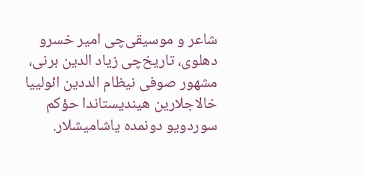شاعر و موسیقی‌چی امیر خسرو دهلوی، تاریخ‌چی زیاد الدین برنی، مشهور صوفی نیظام الددین ائولییا خالاجلارین هیندیستاندا حؤکم سوردویو دونمده یاشامیشلار.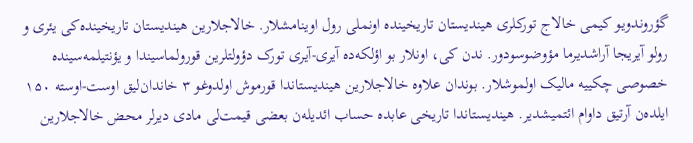گؤروندویو کیمی خالاج تورکلری هیندیستان تاریخینده اونملی رول اوینامشلار. خالاجلارین هیندیستان تاریخینده‌کی یئری و رولو آیریجا آراشدیرما مؤوضوسودور. ندن کی، اونلار بو اؤلکه‌ده آیری-آیری تورک دؤولتلرین قورولماسیندا و یؤنتیلمه‌سینده خصوصی چکییه مالیک اولموشلار. بوندان علاوه خالاجلارین هیندیستاندا قورموش اولدوغو ۳ خاندان‌لیق اوست-اوسته ۱۵۰ ایلده‌ن آرتیق داوام ائتمیشدیر. هیندیستاندا تاریخی عابده حساب ائدیله‌ن بعضی قیمت‌لی مادی دیرلر محض خالاجلارین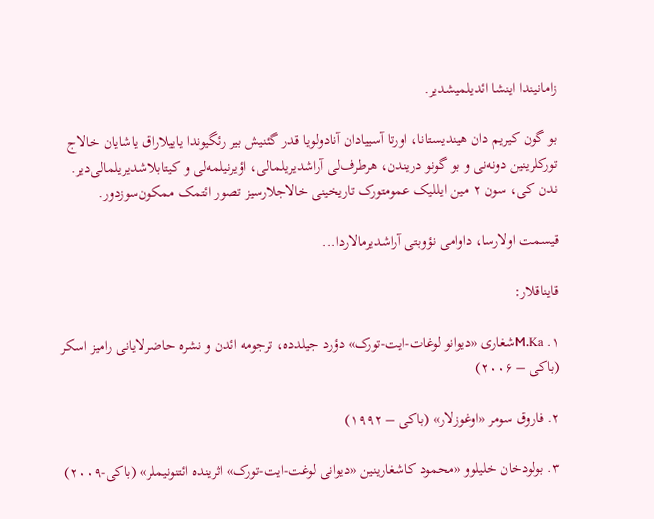زامانیندا اینشا ائدیلمیشدیر.

بو گون کیریم ‌دان هیندیستانا، اورتا آسییادان آنادولویا قدر گئنیش بیر رئگیوندا یاییلاراق یاشایان خالاج تورکلرینین دونه‌نی و بو گونو دریندن، هرطرف‌لی آراشدیریلمالی، اؤیرنیلمه‌لی و کیتابلاشدیریلمالی‌دیر. ندن کی، سون ۲ مین ایللیک عمومتورک تاریخینی خالاجلارسیز تصور ائتمک ممکون‌سوزدور.

قیسمت اولارسا، داوامی نؤوبتی آراشدیرمالاردا...

قایناقلار:

۱. M.Kaشغاری «دیوانو لوغات-ایت-تورک» دؤرد جیلدده، ترجومه ائد‌ن و نشره حاضرلایانی رامیز اسکر (باکی – ۲۰۰۶)

۲. فاروق سومر «اوغوزلار» (باکی – ۱۹۹۲)

۳. بولودخان خلیلوو «محمود کاشغارینین «دیوانی لوغت-ایت-تورک» اثرینده ائتنونیملر» (باکی-۲۰۰۹)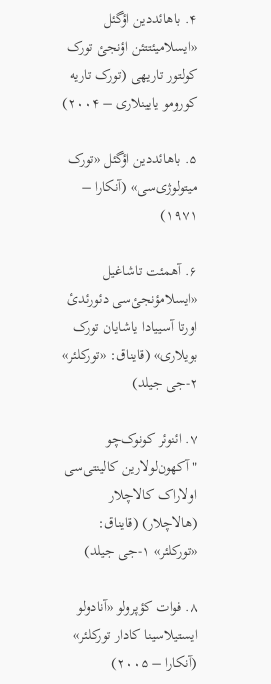۴. باهائددین اؤگئل «ایسلامیئتتئن اؤنجئ تورک کولتور تاریهی (تورک تاریه کورومو یایینلاری – ۲۰۰۴)

۵. باهائددین اؤگئل «تورک میتولوژی‌سی» (آنکارا – ۱۹۷۱)

۶. آهمئت تاشاغیل «ایسلامؤنجئ‌سی دئورئدئ اورتا آسییادا یاشایان تورک بویلاری» (قایناق: «تورکلئر» ۲-جی جیلد)

۷. ائنوئر کونوک‌چو "آکهون‌لولارین کالینتی‌سی اولاراک کالاچلار (هالاچلار) (قایناق: «تورکلئر» ۱-جی جیلد)

۸. فوات کؤپرولو «آنادولو ایستیلاسینا کادار تورکلئر» (آنکارا – ۲۰۰۵)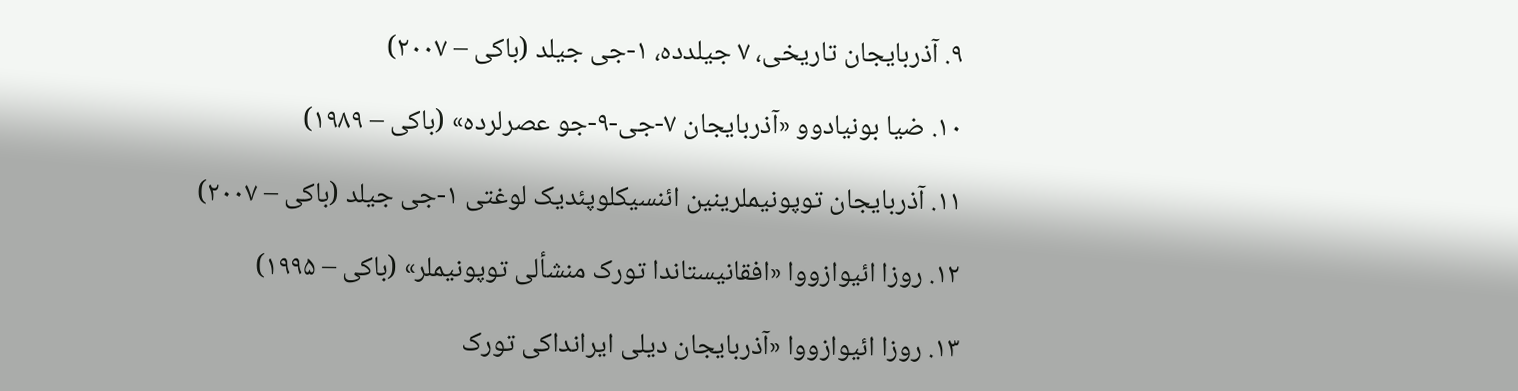۹. آذربایجان تاریخی، ۷ جیلدده، ۱-جی جیلد (باکی – ۲۰۰۷)

۱۰. ضیا بونیادوو «آذربایجان ۷-جی-۹-جو عصرلرده» (باکی – ۱۹۸۹)

۱۱. آذربایجان توپونیملرینین ائنسیکلوپئدیک لوغتی ۱-جی جیلد (باکی – ۲۰۰۷)

۱۲. روزا ائیوازووا «افقانیستاندا تورک منشأ‌لی توپونیملر» (باکی – ۱۹۹۵)

۱۳. روزا ائیوازووا «آذربایجان دیلی ایرانداکی تورک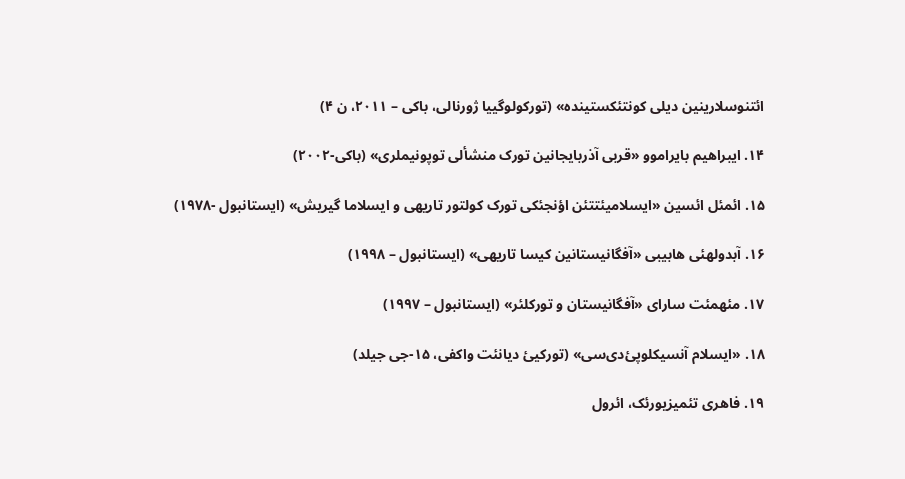ائتنوسلارینین دیلی کونتئکستینده» (تورکولوگییا ژورنالی، باکی – ۲۰۱۱، ن ۴)

۱۴. ایبراهیم بایراموو «قربی آذربایجانین تورک منشأ‌لی توپونیملری» (باکی-۲۰۰۲)

۱۵. ائمئل ائسین «ایسلامیئتتئن اؤنجئکی تورک کولتور تاریهی و ایسلاما گیریش» (ایستانبول -۱۹۷۸)

۱۶. آبدولهئی هابیبی «آفگانیستانین کیسا تاریهی» (ایستانبول – ۱۹۹۸)

۱۷. مئهمئت سارای «آفگانیستان و تورکلئر» (ایستانبول – ۱۹۹۷)

۱۸. «ایسلام آنسیکلوپئ‌دی‌سی» (تورکیئ دیانئت واکفی، ۱۵-جی جیلد)

۱۹. فاهری تئمیزیورئک، ائرول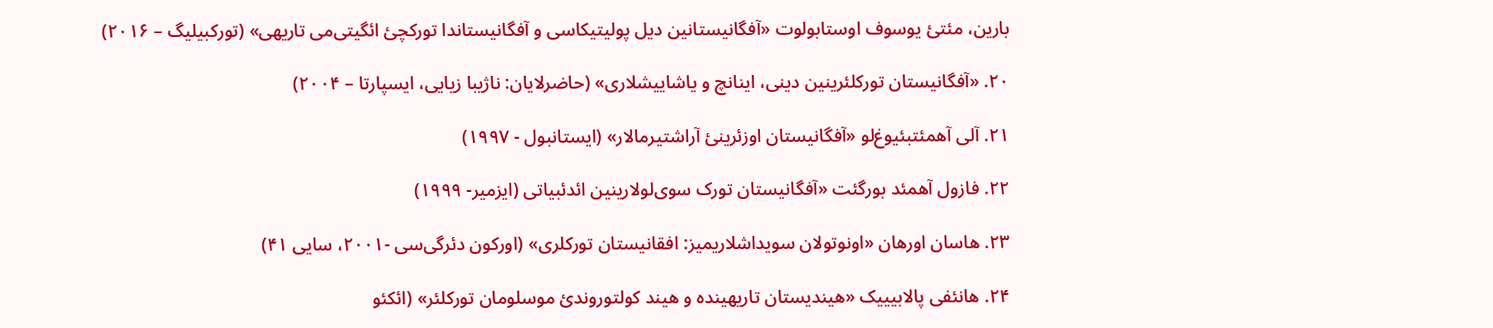بارین، مئتئ یوسوف اوستابولوت «آفگانیستانین دیل پولیتیکاسی و آفگانیستاندا تورکچئ ائگیتی‌می تاریهی» (تورکبیلیگ – ۲۰۱۶)

۲۰. «آفگانیستان تورکلئرینین دینی، اینانچ و یاشاییشلاری» (حاضرلایان: ناژیبا زیایی، ایسپارتا – ۲۰۰۴)

۲۱. آلی آهمئتبئیوغ‌لو «آفگانیستان اوزئرینئ آراشتیرمالار» (ایستانبول - ۱۹۹۷)

۲۲. فازول آهمئد بورگئت «آفگانیستان تورک سوی‌لولارینین ائدئبیاتی (ایزمیر- ۱۹۹۹)

۲۳. هاسان اورهان «اونوتولان سویداشلاریمیز: افقانیستان تورکلری» (اورکون دئرگی‌سی -۲۰۰۱، سایی ۴۱)

۲۴. هانئفی پالابیییک «هیندیستان تاریهینده و هیند کولتوروندئ موسلومان تورکلئر» (ائکئو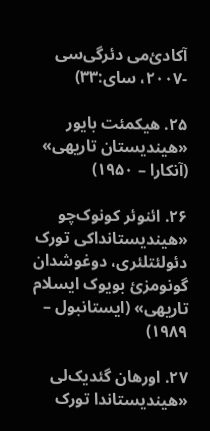آکادئ‌می دئرگی‌سی -۲۰۰۷، سای:۳۳)

۲۵. هیکمئت بایور «هیندیستان تاریهی» (آنکارا – ۱۹۵۰)

۲۶. ائنوئر کونوک‌چو «هیندیستانداکی تورک دئولئتلئری، دوغوشدان گونومزئ بویوک ایسلام تاریهی» (ایستانبول – ۱۹۸۹)

۲۷. اورهان گئدیک‌لی «هیندیستاندا تورک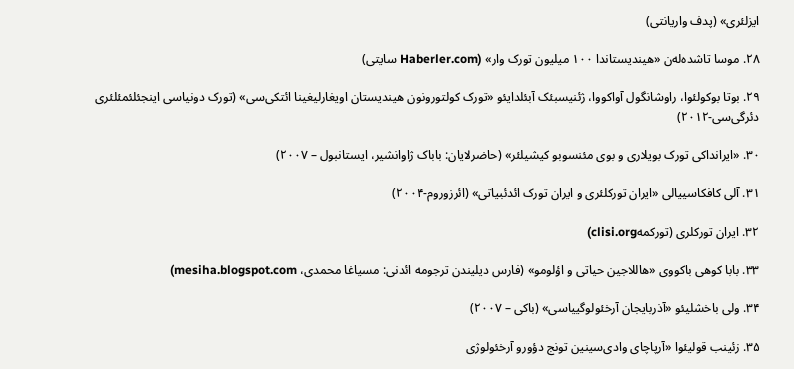ایزلئری» (پدف واریانتی)

۲۸. موسا تاشده‌له‌ن «هیندیستاندا ۱۰۰ میلیون تورک وار» (Haberler.com سایتی)

۲۹. بوتا بوکولئوا، راوشانگول آواکووا، ژئنیسبئک آبئلدایئو «تورک کولتورونون هیندیستان اویغارلیغینا ائتکی‌سی» (تورک دونیاسی اینجئلئمئلئری دئرگی‌سی-۲۰۱۲)

۳۰. «ایرانداکی تورک بویلاری و بوی مئنسوبو کیشیلئر» (حاضرلایان: باباک ژاوانشیر، ایستانبول – ۲۰۰۷)

۳۱. آلی کافکاسییالی «ایران تورکلئری و ایران تورک ائدئبیاتی» (ائرزوروم-۲۰۰۴)

۳۲. ایران تورکلری (تورکمهclisi.org)

۳۳. بابا کوهی باکووی «هاللاجین حیاتی و اؤلومو» (فارس دیلیندن ترجومه ائد‌نی: مسیاغا محمدی، mesiha.blogspot.com)

۳۴. ولی باخشلیئو «آذربایجان آرخئولوگییاسی» (باکی – ۲۰۰۷)

۳۵. زئینب قولیئوا «آرپاچای وادی‌سینین تونج دؤورو آرخئولوژی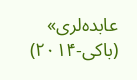عابده‌لری» (باکی-۲۰۱۴)